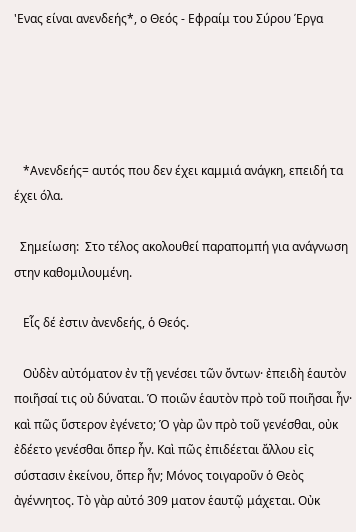'Ενας είναι ανενδεής*, ο Θεός - Εφραίμ του Σύρου Έργα





   *Ανενδεής= αυτός που δεν έχει καμμιά ανάγκη, επειδή τα έχει όλα.

  Σημείωση:  Στο τέλος ακολουθεί παραπομπή για ανάγνωση στην καθομιλουμένη.

   Εἷς δέ ἐστιν ἀνενδεής, ὁ Θεός.

   Οὐδὲν αὐτόματον ἐν τῇ γενέσει τῶν ὄντων· ἐπειδὴ ἑαυτὸν ποιῆσαί τις οὐ δύναται. Ὁ ποιῶν ἑαυτὸν πρὸ τοῦ ποιῆσαι ἦν· καὶ πῶς ὕστερον ἐγένετο; Ὁ γὰρ ὢν πρὸ τοῦ γενέσθαι, οὐκ ἐδέετο γενέσθαι ὅπερ ἦν. Καὶ πῶς ἐπιδέεται ἄλλου εἰς σύστασιν ἐκείνου, ὅπερ ἦν; Μόνος τοιγαροῦν ὁ Θεὸς ἀγέννητος. Τὸ γὰρ αὐτό 309 ματον ἑαυτῷ μάχεται. Οὐκ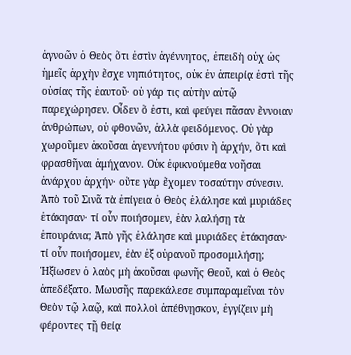ἀγνοῶν ὁ Θεὸς ὅτι ἐστὶν ἀγέννητος, ἐπειδὴ οὐχ ὡς ἡμεῖς ἀρχὴν ἔσχε νηπιότητος, οὐκ ἐν ἀπειρίᾳ ἐστὶ τῆς οὐσίας τῆς ἑαυτοῦ· οὐ γάρ τις αὐτὴν αὐτῷ παρεχώρησεν. Οἶδεν ὅ ἐστι, καὶ φεύγει πᾶσαν ἔννοιαν ἀνθρώπων, οὐ φθονῶν, ἀλλὰ φειδόμενος. Οὐ γὰρ χωροῦμεν ἀκοῦσαι ἀγεννήτου φύσιν ἢ ἀρχήν, ὅτι καὶ φρασθῆναι ἀμήχανον. Οὐκ ἐφικνούμεθα νοῆσαι ἀνάρχου ἀρχήν· οὔτε γὰρ ἔχομεν τοσαύτην σύνεσιν. Ἀπὸ τοῦ Σινᾶ τὰ ἐπίγεια ὁ Θεὸς ἐλάλησε καὶ μυριάδες ἐτάκησαν· τί οὖν ποιήσομεν, ἐὰν λαλήσῃ τὰ ἐπουράνια; Ἀπὸ γῆς ἐλάλησε καὶ μυριάδες ἐτάκησαν· τί οὖν ποιήσομεν, ἐὰν ἐξ οὐρανοῦ προσομιλήσῃ; Ἠξίωσεν ὁ λαὸς μὴ ἀκοῦσαι φωνῆς Θεοῦ, καὶ ὁ Θεὸς ἀπεδέξατο. Μωυσῆς παρεκάλεσε συμπαραμεῖναι τὸν Θεὸν τῷ λαῷ, καὶ πολλοὶ ἀπέθνῃσκον, ἐγγίζειν μὴ φέροντες τῇ θείᾳ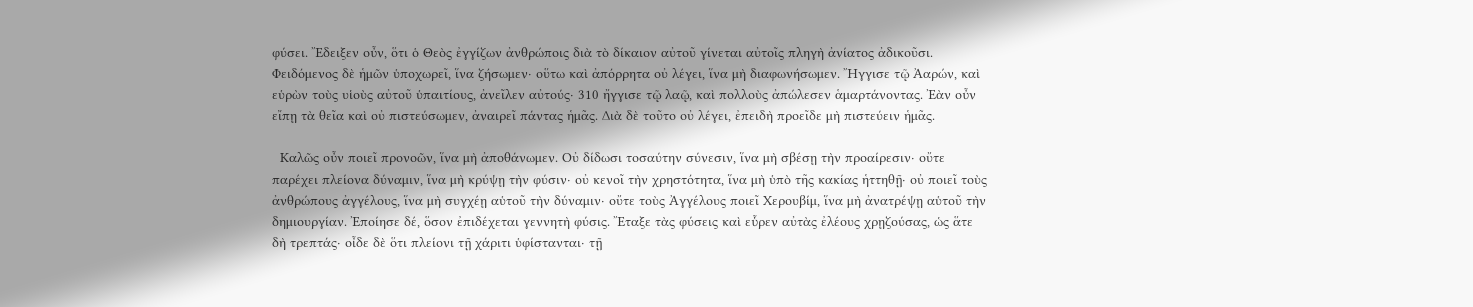φύσει. Ἔδειξεν οὖν, ὅτι ὁ Θεὸς ἐγγίζων ἀνθρώποις διὰ τὸ δίκαιον αὐτοῦ γίνεται αὐτοῖς πληγὴ ἀνίατος ἀδικοῦσι. Φειδόμενος δὲ ἡμῶν ὑποχωρεῖ, ἵνα ζήσωμεν· οὕτω καὶ ἀπόρρητα οὐ λέγει, ἵνα μὴ διαφωνήσωμεν. Ἤγγισε τῷ Ἀαρών, καὶ εὑρὼν τοὺς υἱοὺς αὐτοῦ ὑπαιτίους, ἀνεῖλεν αὐτούς· 310 ἤγγισε τῷ λαῷ, καὶ πολλοὺς ἀπώλεσεν ἁμαρτάνοντας. Ἐὰν οὖν εἴπῃ τὰ θεῖα καὶ οὐ πιστεύσωμεν, ἀναιρεῖ πάντας ἡμᾶς. ∆ιὰ δὲ τοῦτο οὐ λέγει, ἐπειδὴ προεῖδε μὴ πιστεύειν ἡμᾶς.

  Καλῶς οὖν ποιεῖ προνοῶν, ἵνα μὴ ἀποθάνωμεν. Οὐ δίδωσι τοσαύτην σύνεσιν, ἵνα μὴ σβέσῃ τὴν προαίρεσιν· οὔτε παρέχει πλείονα δύναμιν, ἵνα μὴ κρύψῃ τὴν φύσιν· οὐ κενοῖ τὴν χρηστότητα, ἵνα μὴ ὑπὸ τῆς κακίας ἡττηθῇ· οὐ ποιεῖ τοὺς ἀνθρώπους ἀγγέλους, ἵνα μὴ συγχέῃ αὑτοῦ τὴν δύναμιν· οὔτε τοὺς Ἀγγέλους ποιεῖ Χερουβίμ, ἵνα μὴ ἀνατρέψῃ αὑτοῦ τὴν δημιουργίαν. Ἐποίησε δέ, ὅσον ἐπιδέχεται γεννητὴ φύσις. Ἔταξε τὰς φύσεις καὶ εὗρεν αὐτὰς ἐλέους χρῃζούσας, ὡς ἅτε δὴ τρεπτάς· οἶδε δὲ ὅτι πλείονι τῇ χάριτι ὑφίστανται· τῇ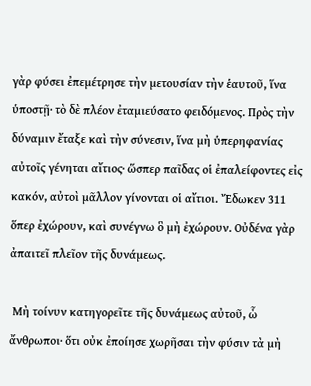γὰρ φύσει ἐπεμέτρησε τὴν μετουσίαν τὴν ἑαυτοῦ, ἵνα ὑποστῇ· τὸ δὲ πλέον ἐταμιεύσατο φειδόμενος. Πρὸς τὴν δύναμιν ἔταξε καὶ τὴν σύνεσιν, ἵνα μὴ ὑπερηφανίας αὐτοῖς γένηται αἴτιος· ὥσπερ παῖδας οἱ ἐπαλείφοντες εἰς κακόν, αὐτοὶ μᾶλλον γίνονται οἱ αἴτιοι. Ἔδωκεν 311 ὅπερ ἐχώρουν, καὶ συνέγνω ὃ μὴ ἐχώρουν. Οὐδένα γὰρ ἀπαιτεῖ πλεῖον τῆς δυνάμεως.

 Μὴ τοίνυν κατηγορεῖτε τῆς δυνάμεως αὐτοῦ, ὧ ἄνθρωποι· ὅτι οὐκ ἐποίησε χωρῆσαι τὴν φύσιν τὰ μὴ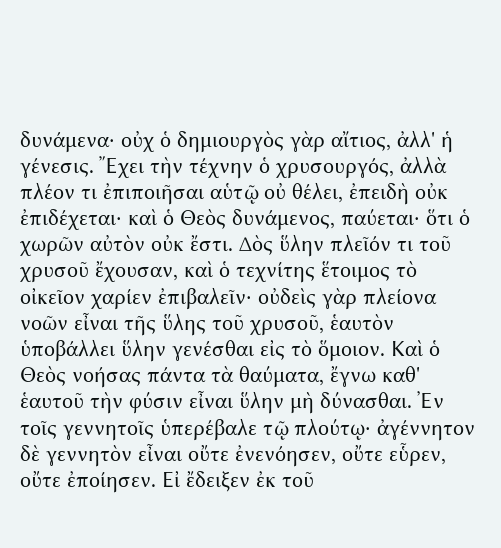δυνάμενα· οὐχ ὁ δημιουργὸς γὰρ αἴτιος, ἀλλ' ἡ γένεσις. Ἔχει τὴν τέχνην ὁ χρυσουργός, ἀλλὰ πλέον τι ἐπιποιῆσαι αὑτῷ οὐ θέλει, ἐπειδὴ οὐκ ἐπιδέχεται· καὶ ὁ Θεὸς δυνάμενος, παύεται· ὅτι ὁ χωρῶν αὐτὸν οὐκ ἔστι. ∆ὸς ὕλην πλεῖόν τι τοῦ χρυσοῦ ἔχουσαν, καὶ ὁ τεχνίτης ἕτοιμος τὸ οἰκεῖον χαρίεν ἐπιβαλεῖν· οὐδεὶς γὰρ πλείονα νοῶν εἶναι τῆς ὕλης τοῦ χρυσοῦ, ἑαυτὸν ὑποβάλλει ὕλην γενέσθαι εἰς τὸ ὅμοιον. Καὶ ὁ Θεὸς νοήσας πάντα τὰ θαύματα, ἔγνω καθ' ἑαυτοῦ τὴν φύσιν εἶναι ὕλην μὴ δύνασθαι. Ἐν τοῖς γεννητοῖς ὑπερέβαλε τῷ πλούτῳ· ἀγέννητον δὲ γεννητὸν εἶναι οὔτε ἐνενόησεν, οὔτε εὗρεν, οὔτε ἐποίησεν. Εἰ ἔδειξεν ἐκ τοῦ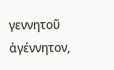γεννητοῦ ἀγέννητον,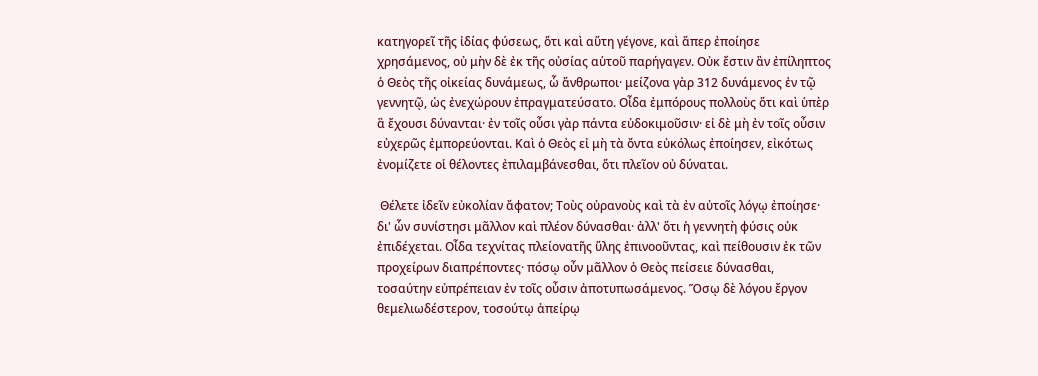κατηγορεῖ τῆς ἰδίας φύσεως, ὅτι καὶ αὕτη γέγονε, καὶ ἅπερ ἐποίησε χρησάμενος, οὐ μὴν δὲ ἐκ τῆς οὐσίας αὑτοῦ παρήγαγεν. Οὐκ ἔστιν ἂν ἐπίληπτος ὁ Θεὸς τῆς οἰκείας δυνάμεως, ὧ ἄνθρωποι· μείζονα γὰρ 312 δυνάμενος ἐν τῷ γεννητῷ, ὡς ἐνεχώρουν ἐπραγματεύσατο. Οἶδα ἐμπόρους πολλοὺς ὅτι καὶ ὑπὲρ ἃ ἔχουσι δύνανται· ἐν τοῖς οὖσι γὰρ πάντα εὐδοκιμοῦσιν· εἰ δὲ μὴ ἐν τοῖς οὖσιν εὐχερῶς ἐμπορεύονται. Καὶ ὁ Θεὸς εἰ μὴ τὰ ὄντα εὐκόλως ἐποίησεν, εἰκότως ἐνομίζετε οἱ θέλοντες ἐπιλαμβάνεσθαι, ὅτι πλεῖον οὐ δύναται.

 Θέλετε ἰδεῖν εὐκολίαν ἄφατον; Τοὺς οὐρανοὺς καὶ τὰ ἐν αὐτοῖς λόγῳ ἐποίησε· δι' ὧν συνίστησι μᾶλλον καὶ πλέον δύνασθαι· ἀλλ' ὅτι ἡ γεννητὴ φύσις οὐκ ἐπιδέχεται. Οἶδα τεχνίτας πλείονατῆς ὕλης ἐπινοοῦντας, καὶ πείθουσιν ἐκ τῶν προχείρων διαπρέποντες· πόσῳ οὖν μᾶλλον ὁ Θεὸς πείσειε δύνασθαι, τοσαύτην εὐπρέπειαν ἐν τοῖς οὖσιν ἀποτυπωσάμενος. Ὅσῳ δὲ λόγου ἔργον θεμελιωδέστερον, τοσούτῳ ἀπείρῳ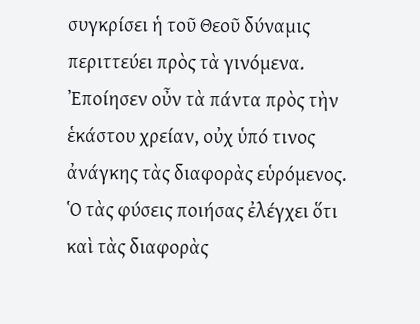συγκρίσει ἡ τοῦ Θεοῦ δύναμις περιττεύει πρὸς τὰ γινόμενα. Ἐποίησεν οὖν τὰ πάντα πρὸς τὴν ἑκάστου χρείαν, οὐχ ὑπό τινος ἀνάγκης τὰς διαφορὰς εὑρόμενος. Ὁ τὰς φύσεις ποιήσας ἐλέγχει ὅτι καὶ τὰς διαφορὰς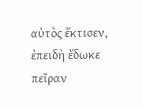αὐτὸς ἔκτισεν, ἐπειδὴ ἔδωκε πεῖραν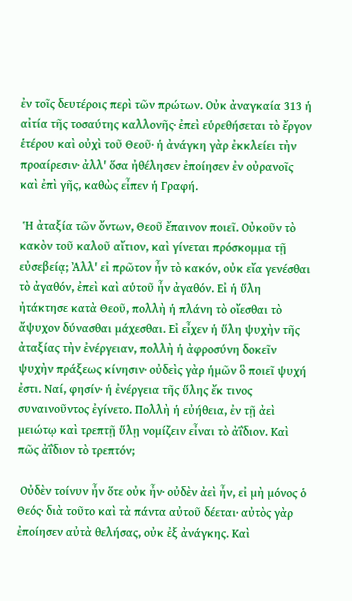ἐν τοῖς δευτέροις περὶ τῶν πρώτων. Οὐκ ἀναγκαία 313 ἡ αἰτία τῆς τοσαύτης καλλονῆς· ἐπεὶ εὑρεθήσεται τὸ ἔργον ἑτέρου καὶ οὐχὶ τοῦ Θεοῦ· ἡ ἀνάγκη γὰρ ἐκκλείει τὴν προαίρεσιν· ἀλλ' ὅσα ἠθέλησεν ἐποίησεν ἐν οὐρανοῖς καὶ ἐπὶ γῆς, καθὼς εἶπεν ἡ Γραφή.

 Ἡ ἀταξία τῶν ὄντων, Θεοῦ ἔπαινον ποιεῖ. Οὐκοῦν τὸ κακὸν τοῦ καλοῦ αἴτιον, καὶ γίνεται πρόσκομμα τῇ εὐσεβείᾳ; Ἀλλ' εἰ πρῶτον ἦν τὸ κακόν, οὐκ εἴα γενέσθαι τὸ ἀγαθόν, ἐπεὶ καὶ αὑτοῦ ἦν ἀγαθόν. Εἰ ἡ ὕλη ἠτάκτησε κατὰ Θεοῦ, πολλὴ ἡ πλάνη τὸ οἴεσθαι τὸ ἄψυχον δύνασθαι μάχεσθαι. Εἰ εἶχεν ἡ ὕλη ψυχὴν τῆς ἀταξίας τὴν ἐνέργειαν, πολλὴ ἡ ἀφροσύνη δοκεῖν ψυχὴν πράξεως κίνησιν· οὐδεὶς γὰρ ἡμῶν ὃ ποιεῖ ψυχή ἐστι. Ναί, φησίν· ἡ ἐνέργεια τῆς ὕλης ἔκ τινος συναινοῦντος ἐγίνετο. Πολλὴ ἡ εὐήθεια, ἐν τῇ ἀεὶ μειώτῳ καὶ τρεπτῇ ὕλῃ νομίζειν εἶναι τὸ ἀΐδιον. Καὶ πῶς ἀΐδιον τὸ τρεπτόν;

 Οὐδὲν τοίνυν ἦν ὅτε οὐκ ἦν· οὐδὲν ἀεὶ ἦν, εἰ μὴ μόνος ὁ Θεός· διὰ τοῦτο καὶ τὰ πάντα αὐτοῦ δέεται· αὐτὸς γὰρ ἐποίησεν αὐτὰ θελήσας, οὐκ ἐξ ἀνάγκης. Καὶ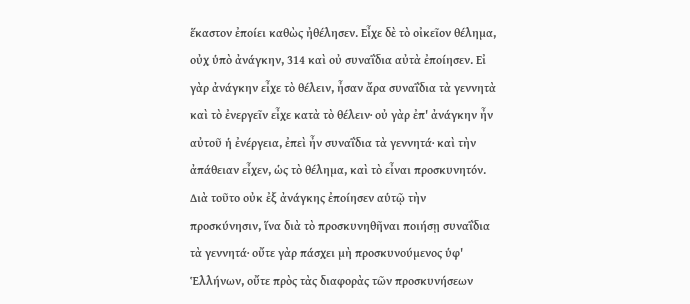ἕκαστον ἐποίει καθὼς ἠθέλησεν. Εἶχε δὲ τὸ οἰκεῖον θέλημα, οὐχ ὑπὸ ἀνάγκην, 314 καὶ οὐ συναΐδια αὐτὰ ἐποίησεν. Εἰ γὰρ ἀνάγκην εἶχε τὸ θέλειν, ἦσαν ἄρα συναΐδια τὰ γεννητὰ καὶ τὸ ἐνεργεῖν εἶχε κατὰ τὸ θέλειν· οὐ γὰρ ἐπ' ἀνάγκην ἦν αὐτοῦ ἡ ἐνέργεια, ἐπεὶ ἦν συναΐδια τὰ γεννητά· καὶ τὴν ἀπάθειαν εἶχεν, ὡς τὸ θέλημα, καὶ τὸ εἶναι προσκυνητόν. ∆ιὰ τοῦτο οὐκ ἐξ ἀνάγκης ἐποίησεν αὑτῷ τὴν προσκύνησιν, ἵνα διὰ τὸ προσκυνηθῆναι ποιήσῃ συναΐδια τὰ γεννητά· οὔτε γὰρ πάσχει μὴ προσκυνούμενος ὑφ' Ἑλλήνων, οὔτε πρὸς τὰς διαφορὰς τῶν προσκυνήσεων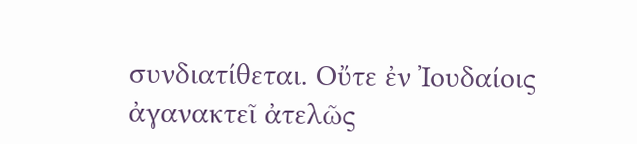συνδιατίθεται. Οὔτε ἐν Ἰουδαίοις ἀγανακτεῖ ἀτελῶς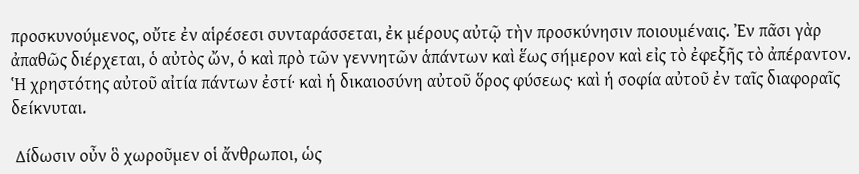προσκυνούμενος, οὔτε ἐν αἱρέσεσι συνταράσσεται, ἐκ μέρους αὐτῷ τὴν προσκύνησιν ποιουμέναις. Ἐν πᾶσι γὰρ ἀπαθῶς διέρχεται, ὁ αὐτὸς ὤν, ὁ καὶ πρὸ τῶν γεννητῶν ἁπάντων καὶ ἕως σήμερον καὶ εἰς τὸ ἐφεξῆς τὸ ἀπέραντον. Ἡ χρηστότης αὐτοῦ αἰτία πάντων ἐστί· καὶ ἡ δικαιοσύνη αὐτοῦ ὅρος φύσεως· καὶ ἡ σοφία αὐτοῦ ἐν ταῖς διαφοραῖς δείκνυται.

 ∆ίδωσιν οὖν ὃ χωροῦμεν οἱ ἄνθρωποι, ὡς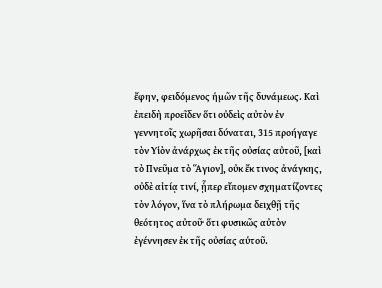ἔφην, φειδόμενος ἡμῶν τῆς δυνάμεως. Καὶ ἐπειδὴ προεῖδεν ὅτι οὐδεὶς αὐτὸν ἐν γεννητοῖς χωρῆσαι δύναται, 315 προήγαγε τὸν Υἱὸν ἀνάρχως ἐκ τῆς οὐσίας αὐτοῦ, [καὶ τὸ Πνεῦμα τὸ Ἅγιον], οὐκ ἔκ τινος ἀνάγκης, οὐδὲ αἰτίᾳ τινί, ᾗπερ εἴπομεν σχηματίζοντες τὸν λόγον, ἵνα τὸ πλήρωμα δειχθῇ τῆς θεότητος αὐτοῦ· ὅτι φυσικῶς αὐτὸν ἐγέννησεν ἐκ τῆς οὐσίας αὑτοῦ.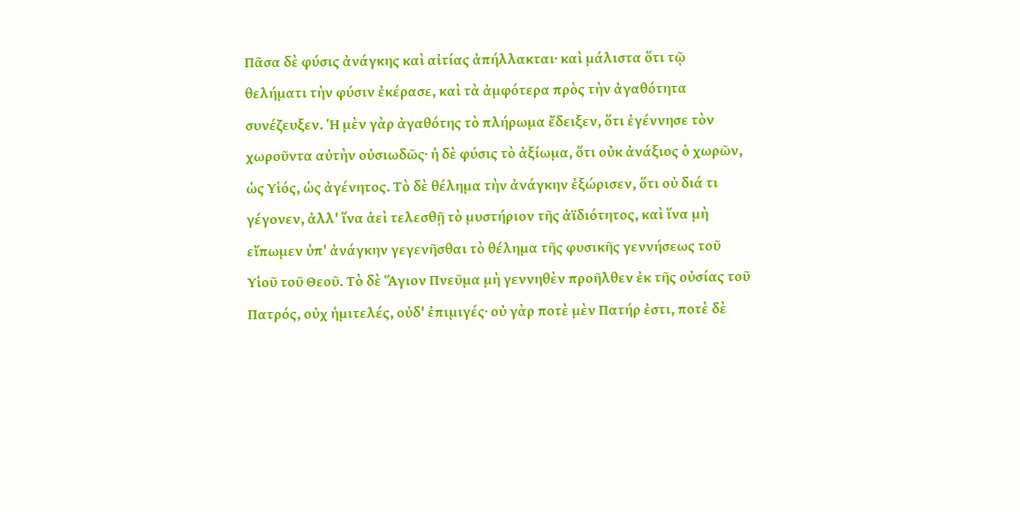Πᾶσα δὲ φύσις ἀνάγκης καὶ αἰτίας ἀπήλλακται· καὶ μάλιστα ὅτι τῷ θελήματι τὴν φύσιν ἐκέρασε, καὶ τὰ ἀμφότερα πρὸς τὴν ἀγαθότητα συνέζευξεν. Ἡ μὲν γὰρ ἀγαθότης τὸ πλήρωμα ἔδειξεν, ὅτι ἐγέννησε τὸν χωροῦντα αὐτὴν οὐσιωδῶς· ἡ δὲ φύσις τὸ ἀξίωμα, ὅτι οὐκ ἀνάξιος ὁ χωρῶν, ὡς Υἱός, ὡς ἀγένητος. Τὸ δὲ θέλημα τὴν ἀνάγκην ἐξώρισεν, ὅτι οὐ διά τι γέγονεν, ἀλλ' ἵνα ἀεὶ τελεσθῇ τὸ μυστήριον τῆς ἀϊδιότητος, καὶ ἵνα μὴ εἴπωμεν ὑπ' ἀνάγκην γεγενῆσθαι τὸ θέλημα τῆς φυσικῆς γεννήσεως τοῦ Υἱοῦ τοῦ Θεοῦ. Τὸ δὲ Ἅγιον Πνεῦμα μὴ γεννηθὲν προῆλθεν ἐκ τῆς οὐσίας τοῦ Πατρός, οὐχ ἡμιτελές, οὐδ' ἐπιμιγές· οὐ γὰρ ποτὲ μὲν Πατήρ ἐστι, ποτὲ δὲ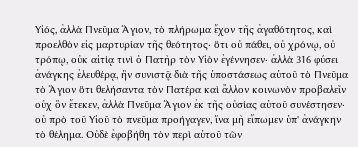Υἱός, ἀλλὰ Πνεῦμα Ἅγιον, τὸ πλήρωμα ἔχον τῆς ἀγαθότητος, καὶ προελθὸν εἰς μαρτυρίαν τῆς θεότητος· ὅτι οὐ πάθει, οὐ χρόνῳ, οὐ τρόπῳ, οὐκ αἰτίᾳ τινὶ ὁ Πατὴρ τὸν Υἱὸν ἐγέννησεν· ἀλλὰ 316 φύσει ἀνάγκης ἐλευθέρᾳ, ἣν συνιστᾷ διὰ τῆς ὑποστάσεως αὑτοῦ τὸ Πνεῦμα τὸ Ἅγιον ὅτι θελήσαντα τὸν Πατέρα καὶ ἄλλον κοινωνὸν προβαλεῖν οὐχ ὃν ἔτεκεν, ἀλλὰ Πνεῦμα Ἅγιον ἐκ τῆς οὐσίας αὑτοῦ συνέστησεν· οὐ πρὸ τοῦ Υἱοῦ τὸ πνεῦμα προήγαγεν, ἵνα μὴ εἴπωμεν ὑπ' ἀνάγκην τὸ θέλημα. Οὐδὲ ἐφοβήθη τὸν περὶ αὑτοῦ τῶν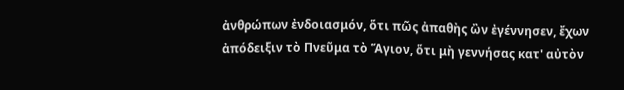ἀνθρώπων ἐνδοιασμόν, ὅτι πῶς ἀπαθὴς ὢν ἐγέννησεν, ἔχων ἀπόδειξιν τὸ Πνεῦμα τὸ Ἅγιον, ὅτι μὴ γεννήσας κατ' αὐτὸν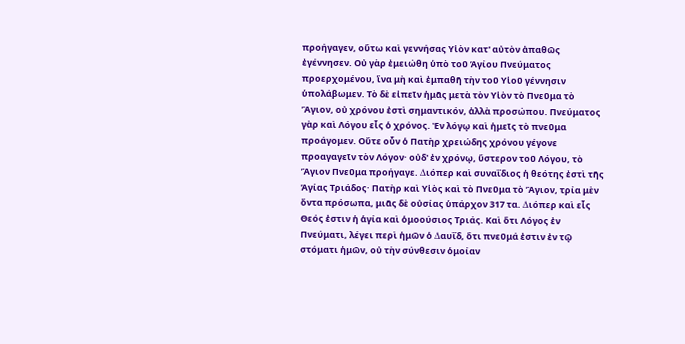προήγαγεν, οὕτω καὶ γεννήσας Υἱὸν κατ' αὐτὸν ἀπαθῶς ἐγέννησεν. Οὐ γὰρ ἐμειώθη ὑπὸ τοῦ Ἁγίου Πνεύματος προερχομένου, ἵνα μὴ καὶ ἐμπαθῆ τὴν τοῦ Υἱοῦ γέννησιν ὑπολάβωμεν. Τὸ δὲ εἰπεῖν ἡμᾶς μετὰ τὸν Υἱὸν τὸ Πνεῦμα τὸ Ἅγιον, οὐ χρόνου ἐστὶ σημαντικόν, ἀλλὰ προσώπου. Πνεύματος γὰρ καὶ Λόγου εἷς ὁ χρόνος. Ἐν λόγῳ καὶ ἡμεῖς τὸ πνεῦμα προάγομεν. Οὔτε οὖν ὁ Πατὴρ χρειώδης χρόνου γέγονε προαγαγεῖν τὸν Λόγον· οὐδ' ἐν χρόνῳ, ὕστερον τοῦ Λόγου, τὸ Ἅγιον Πνεῦμα προήγαγε. ∆ιόπερ καὶ συναΐδιος ἡ θεότης ἐστὶ τῆς Ἁγίας Τριάδος· Πατὴρ καὶ Υἱὸς καὶ τὸ Πνεῦμα τὸ Ἅγιον, τρία μὲν ὄντα πρόσωπα, μιᾶς δὲ οὐσίας ὑπάρχον 317 τα. ∆ιόπερ καὶ εἷς Θεός ἐστιν ἡ ἁγία καὶ ὁμοούσιος Τριάς. Καὶ ὅτι Λόγος ἐν Πνεύματι, λέγει περὶ ἡμῶν ὁ ∆αυΐδ, ὅτι πνεῦμά ἐστιν ἐν τῷ στόματι ἡμῶν, οὐ τὴν σύνθεσιν ὁμοίαν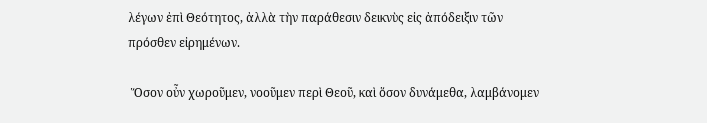λέγων ἐπὶ Θεότητος, ἀλλὰ τὴν παράθεσιν δεικνὺς εἰς ἀπόδειξιν τῶν πρόσθεν εἰρημένων.

 Ὅσον οὖν χωροῦμεν, νοοῦμεν περὶ Θεοῦ, καὶ ὅσον δυνάμεθα, λαμβάνομεν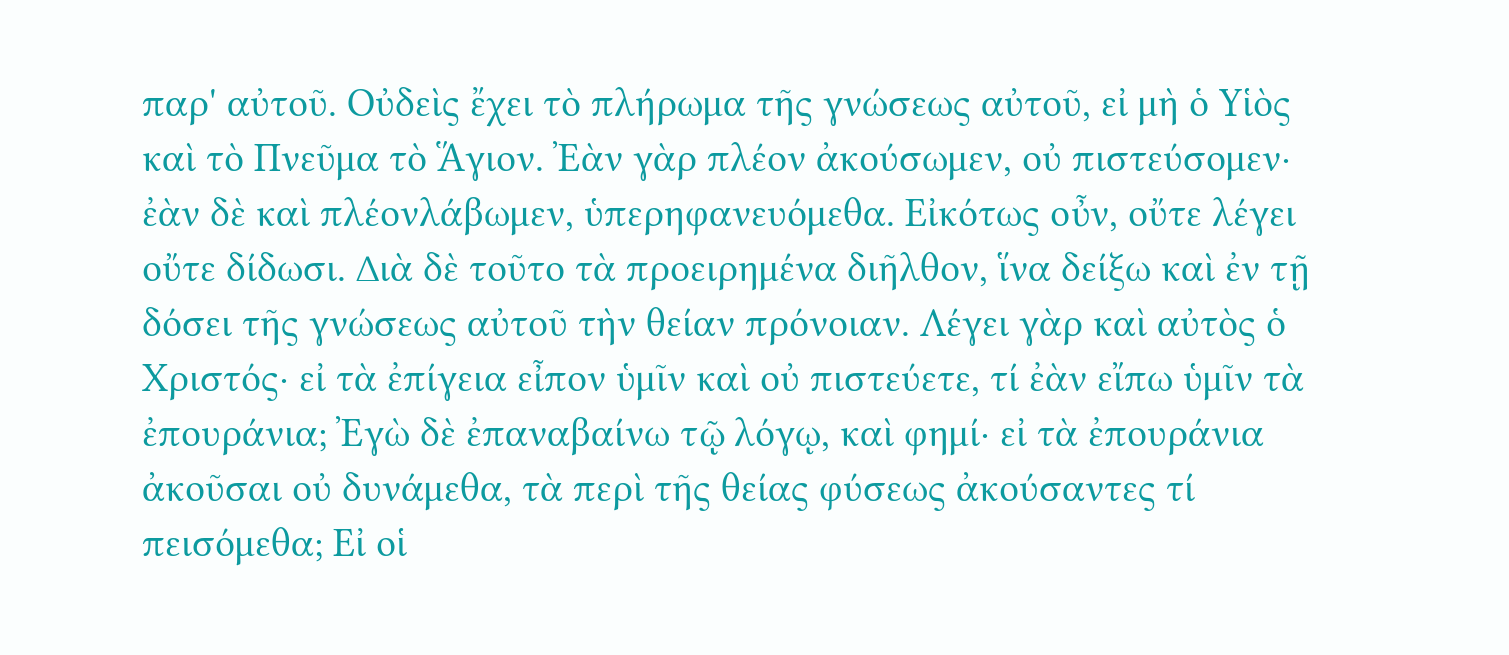παρ' αὐτοῦ. Οὐδεὶς ἔχει τὸ πλήρωμα τῆς γνώσεως αὐτοῦ, εἰ μὴ ὁ Υἱὸς καὶ τὸ Πνεῦμα τὸ Ἅγιον. Ἐὰν γὰρ πλέον ἀκούσωμεν, οὐ πιστεύσομεν· ἐὰν δὲ καὶ πλέονλάβωμεν, ὑπερηφανευόμεθα. Εἰκότως οὖν, οὔτε λέγει οὔτε δίδωσι. ∆ιὰ δὲ τοῦτο τὰ προειρημένα διῆλθον, ἵνα δείξω καὶ ἐν τῇ δόσει τῆς γνώσεως αὐτοῦ τὴν θείαν πρόνοιαν. Λέγει γὰρ καὶ αὐτὸς ὁ Χριστός· εἰ τὰ ἐπίγεια εἶπον ὑμῖν καὶ οὐ πιστεύετε, τί ἐὰν εἴπω ὑμῖν τὰ ἐπουράνια; Ἐγὼ δὲ ἐπαναβαίνω τῷ λόγῳ, καὶ φημί· εἰ τὰ ἐπουράνια ἀκοῦσαι οὐ δυνάμεθα, τὰ περὶ τῆς θείας φύσεως ἀκούσαντες τί πεισόμεθα; Εἰ οἱ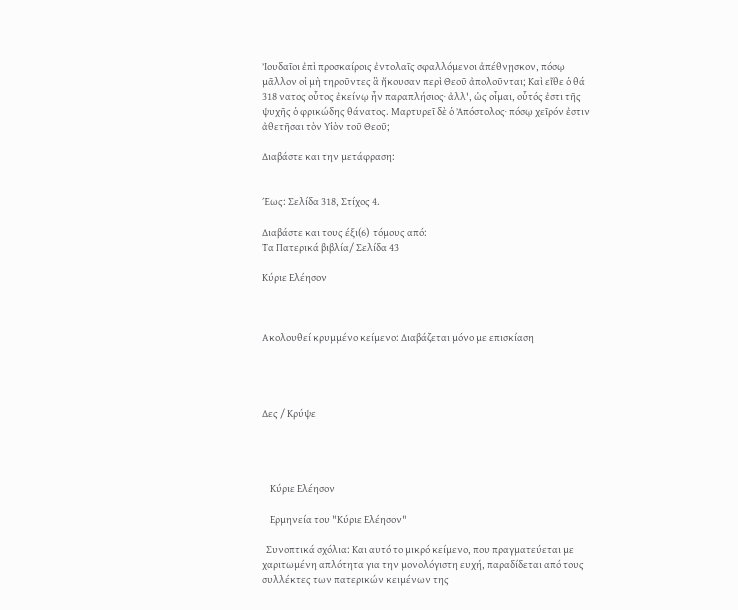Ἰουδαῖοι ἐπὶ προσκαίροις ἐντολαῖς σφαλλόμενοι ἀπέθνῃσκον, πόσῳ μᾶλλον οἱ μὴ τηροῦντες ἃ ἤκουσαν περὶ Θεοῦ ἀπολοῦνται; Καὶ εἴθε ὁ θά 318 νατος οὗτος ἐκείνῳ ἦν παραπλήσιος· ἀλλ', ὡς οἶμαι, οὗτός ἐστι τῆς ψυχῆς ὁ φρικώδης θάνατος. Μαρτυρεῖ δὲ ὁ Ἀπόστολος· πόσῳ χεῖρόν ἐστιν ἀθετῆσαι τὸν Υἱὸν τοῦ Θεοῦ;

Διαβάστε και την μετάφραση:


Έως: Σελίδα 318, Στίχος 4.

Διαβάστε και τους έξι(6)  τόμους από:
Τα Πατερικά βιβλία/ Σελίδα 43

Κύριε Ελέησον



Ακολουθεί κρυμμένο κείμενο: Διαβάζεται μόνο με επισκίαση




Δες / Κρύψε




    Κύριε Ελέησον

    Ερμηνεία του "Κύριε Ελέησον"

  Συνοπτικά σχόλια: Και αυτό το μικρό κείμενο, που πραγματεύεται με χαριτωμένη απλότητα για την μονολόγιστη ευχή, παραδίδεται από τους συλλέκτες των πατερικών κειμένων της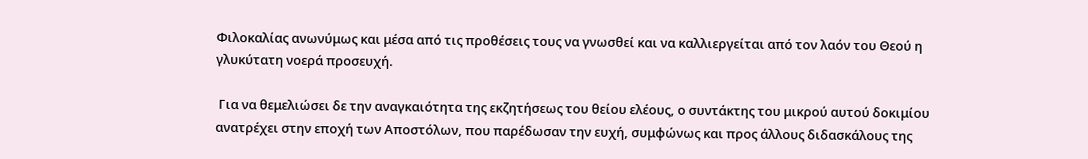Φιλοκαλίας ανωνύμως και μέσα από τις προθέσεις τους να γνωσθεί και να καλλιεργείται από τον λαόν του Θεού η γλυκύτατη νοερά προσευχή.

 Για να θεμελιώσει δε την αναγκαιότητα της εκζητήσεως του θείου ελέους, ο συντάκτης του μικρού αυτού δοκιμίου ανατρέχει στην εποχή των Αποστόλων, που παρέδωσαν την ευχή, συμφώνως και προς άλλους διδασκάλους της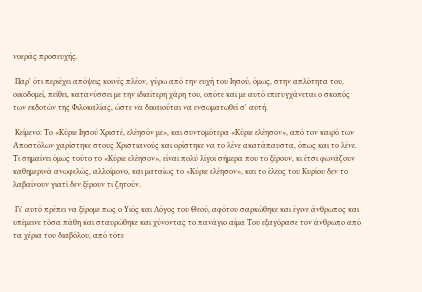νοεράς προσευχής.

 Παρ' ότι περιέχει απόψεις κοινές πλέον, γύρω από την ευχή του Ιησού, όμως, στην απλότητα του, οικοδομεί, πείθει, κατανύσσει με την ιδιαίτερη χάρη του, οπότε και με αυτό επιτυγχάνεται ο σκοπός των εκδοτών της Φιλοκαλίας, ώστε να δικαιούται να ενσωματωθεί σ' αυτή.

 Κείμενο: Το «Κύριε Ιησού Χριστέ, ελέησόν με», και συντομότερα «Κύριε ελέησον», από τον καιρό των Αποστόλων χαρίστηκε στους Χριστιανούς και ορίστηκε να το λένε ακατάπαυστα, όπως και το λένε. Τι σημαίνει όμως τούτο το «Κύριε ελέησον», είναι πολύ λίγοι σήμερα που το ξέρουν, κι έτσι φωνάζουν καθημερινά ανωφελώς, αλλοίμονο, και ματαίως το «Κύριε ελέησον», και το έλεος του Κυρίου δεν το λαβαίνουν γιατί δεν ξέρουν τι ζητούν.

 Γι' αυτό πρέπει να ξέρομε πως ο Υιός και Λόγος του Θεού, αφότου σαρκώθηκε και έγινε άνθρωπος και υπέμεινε τόσα πάθη και σταυρώθηκε και χύνοντας το πανάγιο αίμα Του εξαγόρασε τον άνθρωπο από τα χέρια του διαβόλου, από τότε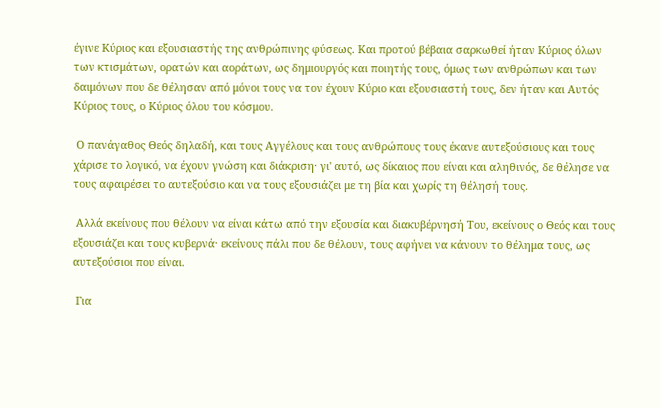έγινε Κύριος και εξουσιαστής της ανθρώπινης φύσεως. Και προτού βέβαια σαρκωθεί ήταν Κύριος όλων των κτισμάτων, ορατών και αοράτων, ως δημιουργός και ποιητής τους, όμως των ανθρώπων και των δαιμόνων που δε θέλησαν από μόνοι τους να τον έχουν Κύριο και εξουσιαστή τους, δεν ήταν και Αυτός Κύριος τους, ο Κύριος όλου του κόσμου.

 Ο πανάγαθος Θεός δηλαδή, και τους Αγγέλους και τους ανθρώπους τους έκανε αυτεξούσιους και τους χάρισε το λογικό, να έχουν γνώση και διάκριση· γι' αυτό, ως δίκαιος που είναι και αληθινός, δε θέλησε να τους αφαιρέσει το αυτεξούσιο και να τους εξουσιάζει με τη βία και χωρίς τη θέλησή τους.

 Αλλά εκείνους που θέλουν να είναι κάτω από την εξουσία και διακυβέρνησή Του, εκείνους ο Θεός και τους εξουσιάζει και τους κυβερνά· εκείνους πάλι που δε θέλουν, τους αφήνει να κάνουν το θέλημα τους, ως αυτεξούσιοι που είναι.

 Για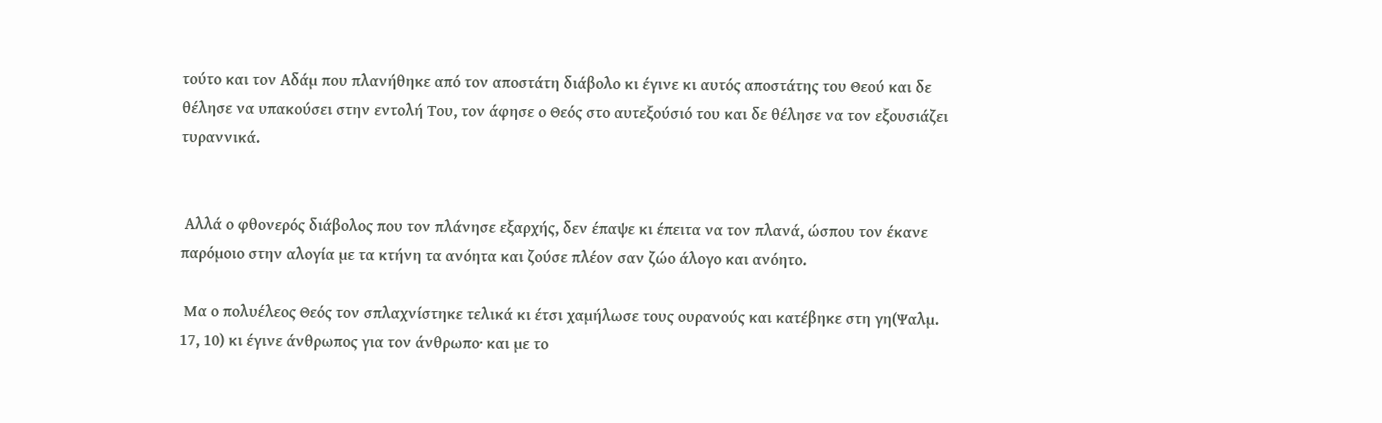τούτο και τον Αδάμ που πλανήθηκε από τον αποστάτη διάβολο κι έγινε κι αυτός αποστάτης του Θεού και δε θέλησε να υπακούσει στην εντολή Του, τον άφησε ο Θεός στο αυτεξούσιό του και δε θέλησε να τον εξουσιάζει τυραννικά.


 Αλλά ο φθονερός διάβολος που τον πλάνησε εξαρχής, δεν έπαψε κι έπειτα να τον πλανά, ώσπου τον έκανε παρόμοιο στην αλογία με τα κτήνη τα ανόητα και ζούσε πλέον σαν ζώο άλογο και ανόητο.

 Μα ο πολυέλεος Θεός τον σπλαχνίστηκε τελικά κι έτσι χαμήλωσε τους ουρανούς και κατέβηκε στη γη(Ψαλμ. 17, 10) κι έγινε άνθρωπος για τον άνθρωπο· και με το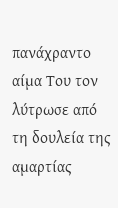πανάχραντο αίμα Του τον λύτρωσε από τη δουλεία της αμαρτίας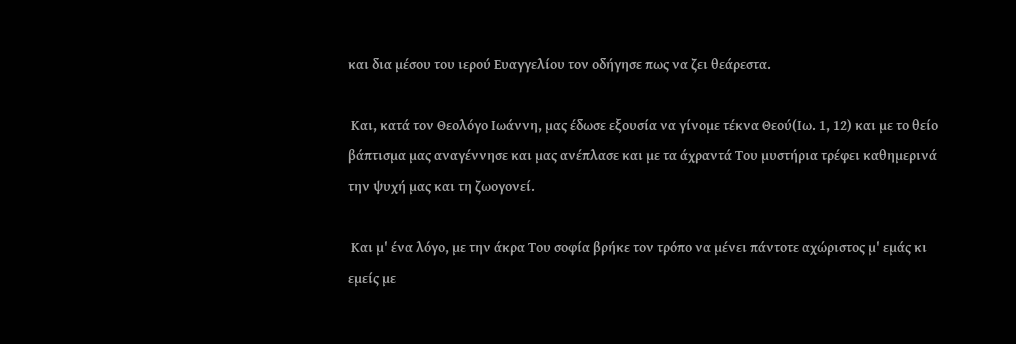και δια μέσου του ιερού Ευαγγελίου τον οδήγησε πως να ζει θεάρεστα.

 Και, κατά τον Θεολόγο Ιωάννη, μας έδωσε εξουσία να γίνομε τέκνα Θεού(Ιω. 1, 12) και με το θείο βάπτισμα μας αναγέννησε και μας ανέπλασε και με τα άχραντά Του μυστήρια τρέφει καθημερινά την ψυχή μας και τη ζωογονεί.

 Και μ' ένα λόγο, με την άκρα Του σοφία βρήκε τον τρόπο να μένει πάντοτε αχώριστος μ' εμάς κι εμείς με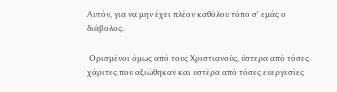Αυτόν, για να μην έχει πλέον καθόλου τόπο σ' εμάς ο διάβολος.

 Ορισμένοι όμως από τους Χριστιανούς, ύστερα από τόσες χάριτες που αξιώθηκαν και υστέρα από τόσες ευεργεσίες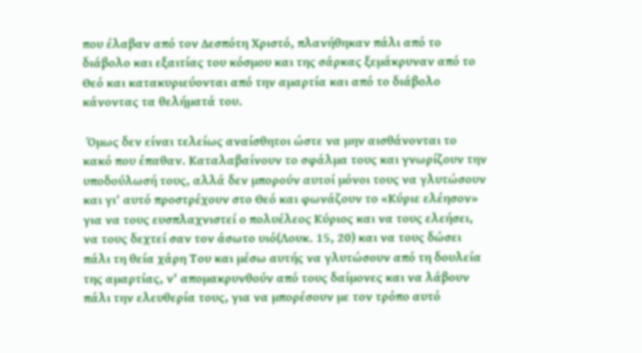που έλαβαν από τον Δεσπότη Χριστό, πλανήθηκαν πάλι από το διάβολο και εξαιτίας του κόσμου και της σάρκας ξεμάκρυναν από το Θεό και κατακυριεύονται από την αμαρτία και από το διάβολο κάνοντας τα θελήματά του.

 Όμως δεν είναι τελείως αναίσθητοι ώστε να μην αισθάνονται το κακό που έπαθαν. Καταλαβαίνουν το σφάλμα τους και γνωρίζουν την υποδούλωσή τους, αλλά δεν μπορούν αυτοί μόνοι τους να γλυτώσουν και γι' αυτό προστρέχουν στο Θεό και φωνάζουν το «Κύριε ελέησον» για να τους ευσπλαχνιστεί ο πολυέλεος Κύριος και να τους ελεήσει, να τους δεχτεί σαν τον άσωτο υιό(Λουκ. 15, 20) και να τους δώσει πάλι τη θεία χάρη Του και μέσω αυτής να γλυτώσουν από τη δουλεία της αμαρτίας, ν' απομακρυνθούν από τους δαίμονες και να λάβουν πάλι την ελευθερία τους, για να μπορέσουν με τον τρόπο αυτό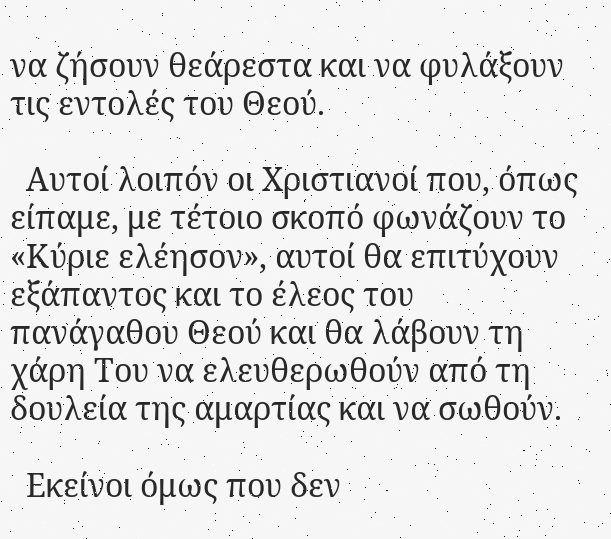να ζήσουν θεάρεστα και να φυλάξουν τις εντολές του Θεού.

  Αυτοί λοιπόν οι Χριστιανοί που, όπως είπαμε, με τέτοιο σκοπό φωνάζουν το «Κύριε ελέησον», αυτοί θα επιτύχουν εξάπαντος και το έλεος του πανάγαθου Θεού και θα λάβουν τη χάρη Του να ελευθερωθούν από τη δουλεία της αμαρτίας και να σωθούν.

  Εκείνοι όμως που δεν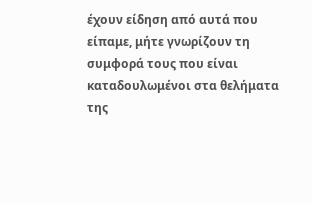έχουν είδηση από αυτά που είπαμε, μήτε γνωρίζουν τη συμφορά τους που είναι καταδουλωμένοι στα θελήματα της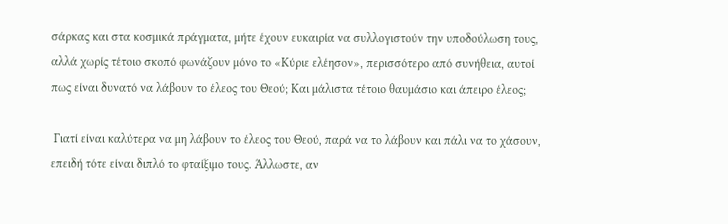σάρκας και στα κοσμικά πράγματα, μήτε έχουν ευκαιρία να συλλογιστούν την υποδούλωση τους, αλλά χωρίς τέτοιο σκοπό φωνάζουν μόνο το «Κύριε ελέησον», περισσότερο από συνήθεια, αυτοί πως είναι δυνατό να λάβουν το έλεος του Θεού; Και μάλιστα τέτοιο θαυμάσιο και άπειρο έλεος;

 Γιατί είναι καλύτερα να μη λάβουν το έλεος του Θεού, παρά να το λάβουν και πάλι να το χάσουν, επειδή τότε είναι διπλό το φταίξιμο τους. Άλλωστε, αν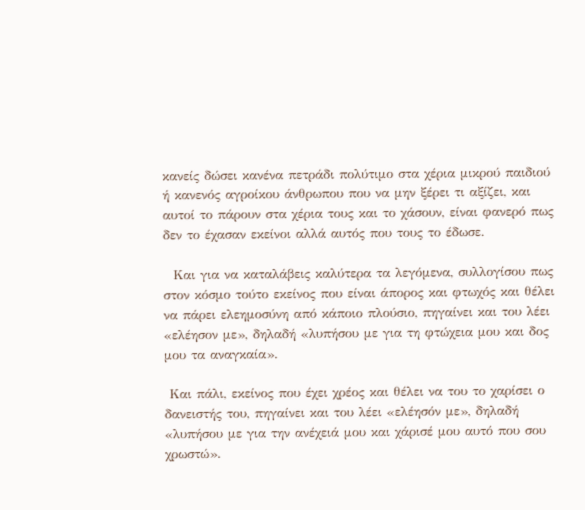κανείς δώσει κανένα πετράδι πολύτιμο στα χέρια μικρού παιδιού ή κανενός αγροίκου άνθρωπου που να μην ξέρει τι αξίζει, και αυτοί το πάρουν στα χέρια τους και το χάσουν, είναι φανερό πως δεν το έχασαν εκείνοι αλλά αυτός που τους το έδωσε.

  Και για να καταλάβεις καλύτερα τα λεγόμενα, συλλογίσου πως στον κόσμο τούτο εκείνος που είναι άπορος και φτωχός και θέλει να πάρει ελεημοσύνη από κάποιο πλούσιο, πηγαίνει και του λέει «ελέησον με», δηλαδή «λυπήσου με για τη φτώχεια μου και δος μου τα αναγκαία».

 Και πάλι, εκείνος που έχει χρέος και θέλει να του το χαρίσει ο δανειστής του, πηγαίνει και του λέει «ελέησόν με», δηλαδή «λυπήσου με για την ανέχειά μου και χάρισέ μου αυτό που σου χρωστώ».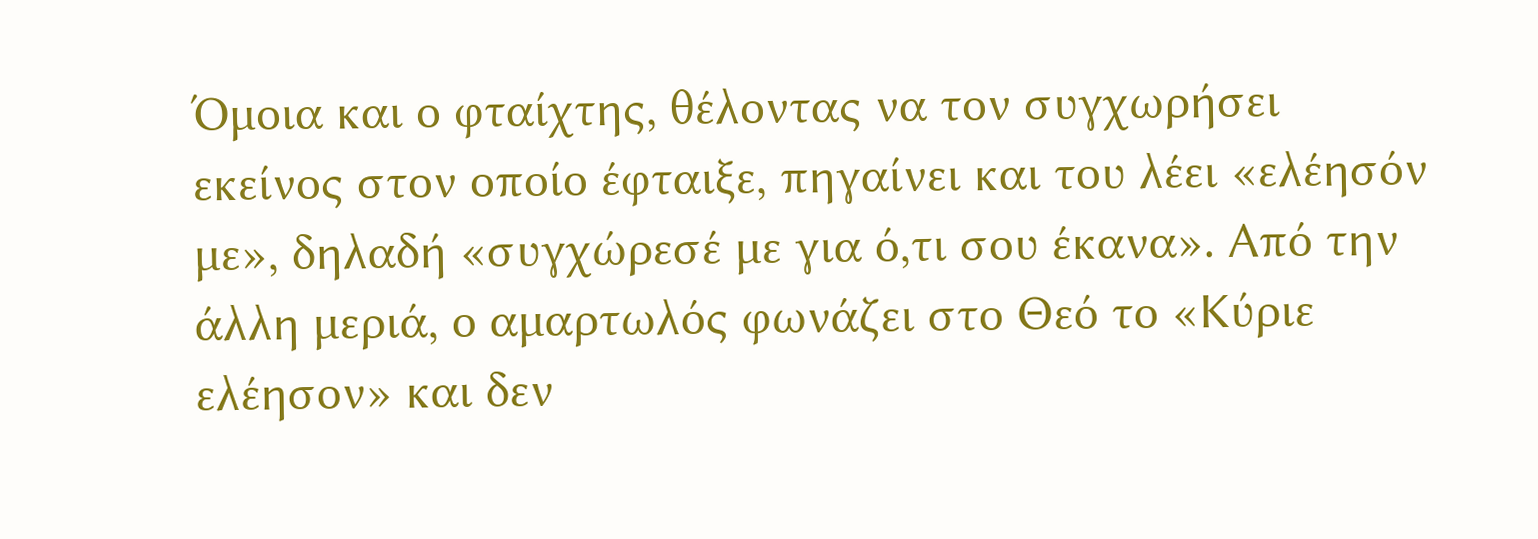Όμοια και ο φταίχτης, θέλοντας να τον συγχωρήσει εκείνος στον οποίο έφταιξε, πηγαίνει και του λέει «ελέησόν με», δηλαδή «συγχώρεσέ με για ό,τι σου έκανα». Από την άλλη μεριά, ο αμαρτωλός φωνάζει στο Θεό το «Κύριε ελέησον» και δεν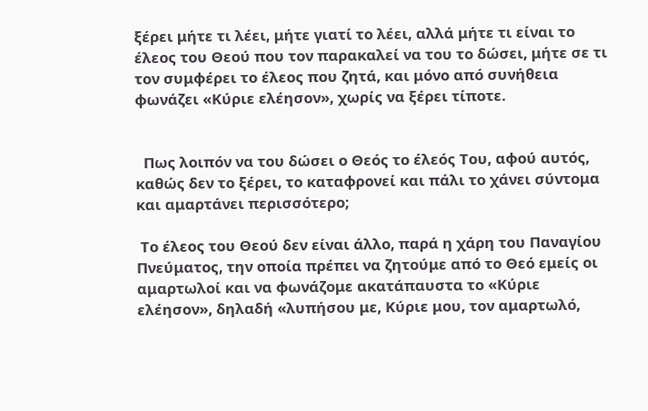ξέρει μήτε τι λέει, μήτε γιατί το λέει, αλλά μήτε τι είναι το έλεος του Θεού που τον παρακαλεί να του το δώσει, μήτε σε τι τον συμφέρει το έλεος που ζητά, και μόνο από συνήθεια φωνάζει «Κύριε ελέησον», χωρίς να ξέρει τίποτε.


  Πως λοιπόν να του δώσει ο Θεός το έλεός Του, αφού αυτός, καθώς δεν το ξέρει, το καταφρονεί και πάλι το χάνει σύντομα και αμαρτάνει περισσότερο;

 Το έλεος του Θεού δεν είναι άλλο, παρά η χάρη του Παναγίου Πνεύματος, την οποία πρέπει να ζητούμε από το Θεό εμείς οι αμαρτωλοί και να φωνάζομε ακατάπαυστα το «Κύριε ελέησον», δηλαδή «λυπήσου με, Κύριε μου, τον αμαρτωλό,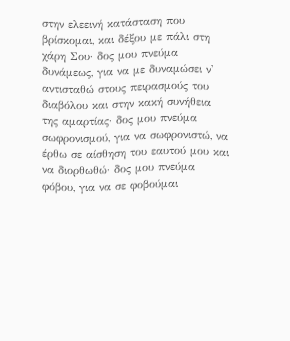στην ελεεινή κατάσταση που βρίσκομαι, και δέξου με πάλι στη χάρη Σου· δος μου πνεύμα δυνάμεως, για να με δυναμώσει ν' αντισταθώ στους πειρασμούς του διαβόλου και στην κακή συνήθεια της αμαρτίας· δος μου πνεύμα σωφρονισμού, για να σωφρονιστώ, να έρθω σε αίσθηση του εαυτού μου και να διορθωθώ· δος μου πνεύμα φόβου, για να σε φοβούμαι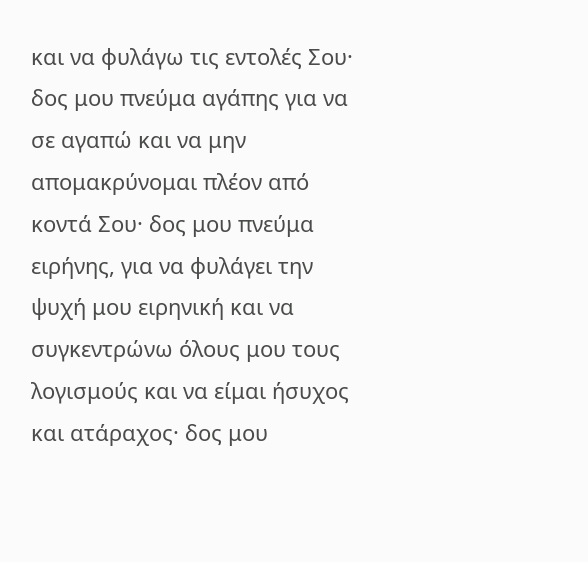και να φυλάγω τις εντολές Σου· δος μου πνεύμα αγάπης για να σε αγαπώ και να μην απομακρύνομαι πλέον από κοντά Σου· δος μου πνεύμα ειρήνης, για να φυλάγει την ψυχή μου ειρηνική και να συγκεντρώνω όλους μου τους λογισμούς και να είμαι ήσυχος και ατάραχος· δος μου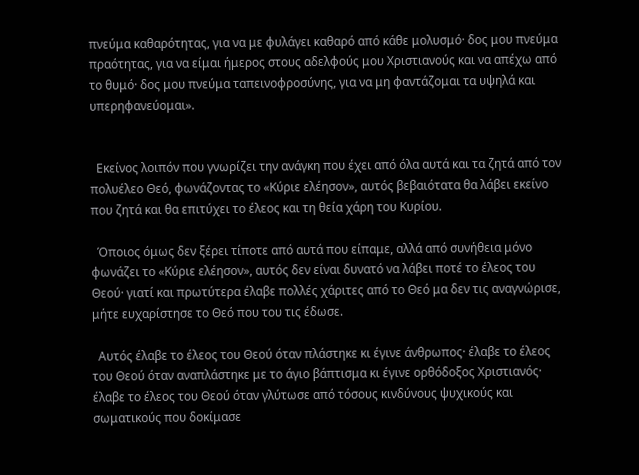πνεύμα καθαρότητας, για να με φυλάγει καθαρό από κάθε μολυσμό· δος μου πνεύμα πραότητας, για να είμαι ήμερος στους αδελφούς μου Χριστιανούς και να απέχω από το θυμό· δος μου πνεύμα ταπεινοφροσύνης, για να μη φαντάζομαι τα υψηλά και υπερηφανεύομαι».


  Εκείνος λοιπόν που γνωρίζει την ανάγκη που έχει από όλα αυτά και τα ζητά από τον πολυέλεο Θεό, φωνάζοντας το «Κύριε ελέησον», αυτός βεβαιότατα θα λάβει εκείνο που ζητά και θα επιτύχει το έλεος και τη θεία χάρη του Κυρίου.

  Όποιος όμως δεν ξέρει τίποτε από αυτά που είπαμε, αλλά από συνήθεια μόνο φωνάζει το «Κύριε ελέησον», αυτός δεν είναι δυνατό να λάβει ποτέ το έλεος του Θεού· γιατί και πρωτύτερα έλαβε πολλές χάριτες από το Θεό μα δεν τις αναγνώρισε, μήτε ευχαρίστησε το Θεό που του τις έδωσε.

  Αυτός έλαβε το έλεος του Θεού όταν πλάστηκε κι έγινε άνθρωπος· έλαβε το έλεος του Θεού όταν αναπλάστηκε με το άγιο βάπτισμα κι έγινε ορθόδοξος Χριστιανός· έλαβε το έλεος του Θεού όταν γλύτωσε από τόσους κινδύνους ψυχικούς και σωματικούς που δοκίμασε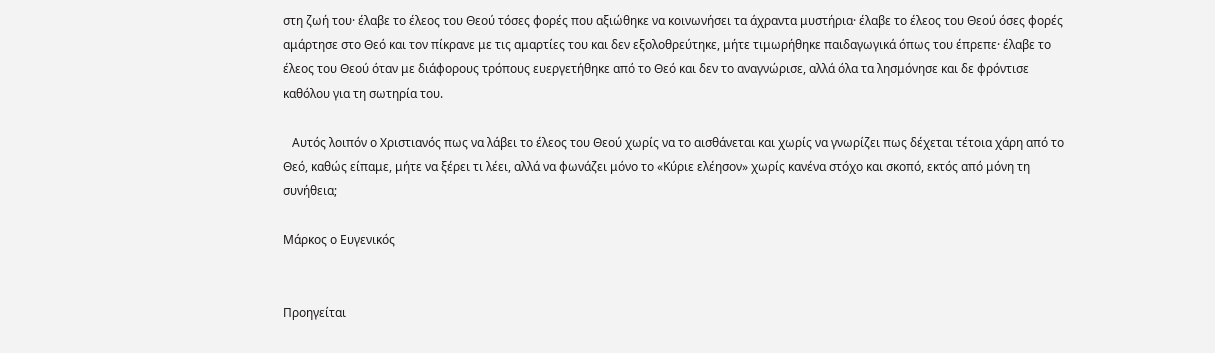στη ζωή του· έλαβε το έλεος του Θεού τόσες φορές που αξιώθηκε να κοινωνήσει τα άχραντα μυστήρια· έλαβε το έλεος του Θεού όσες φορές αμάρτησε στο Θεό και τον πίκρανε με τις αμαρτίες του και δεν εξολοθρεύτηκε, μήτε τιμωρήθηκε παιδαγωγικά όπως του έπρεπε· έλαβε το έλεος του Θεού όταν με διάφορους τρόπους ευεργετήθηκε από το Θεό και δεν το αναγνώρισε, αλλά όλα τα λησμόνησε και δε φρόντισε καθόλου για τη σωτηρία του.

   Αυτός λοιπόν ο Χριστιανός πως να λάβει το έλεος του Θεού χωρίς να το αισθάνεται και χωρίς να γνωρίζει πως δέχεται τέτοια χάρη από το Θεό, καθώς είπαμε, μήτε να ξέρει τι λέει, αλλά να φωνάζει μόνο το «Κύριε ελέησον» χωρίς κανένα στόχο και σκοπό, εκτός από μόνη τη συνήθεια;

Μάρκος ο Ευγενικός


Προηγείται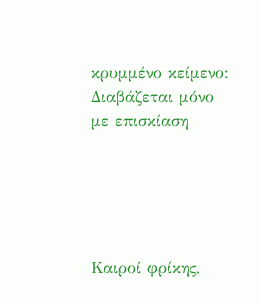κρυμμένο κείμενο: Διαβάζεται μόνο με επισκίαση





Καιροί φρίκης,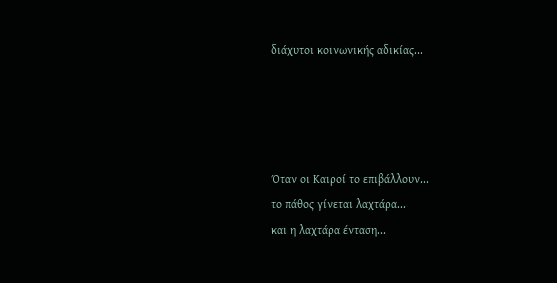διάχυτοι κοινωνικής αδικίας...




Όταν οι Καιροί το επιβάλλουν...
το πάθος γίνεται λαχτάρα...
και η λαχτάρα ένταση...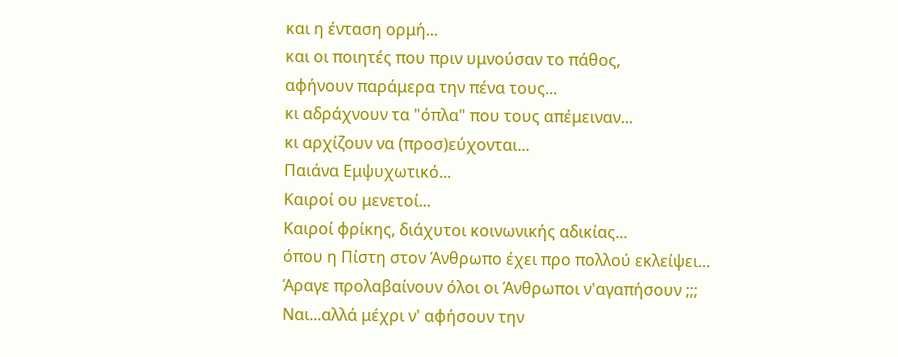και η ένταση ορμή...
και οι ποιητές που πριν υμνούσαν το πάθος,
αφήνουν παράμερα την πένα τους...
κι αδράχνουν τα "όπλα" που τους απέμειναν...
κι αρχίζουν να (προσ)εύχονται...
Παιάνα Εμψυχωτικό...
Καιροί ου μενετοί...
Καιροί φρίκης, διάχυτοι κοινωνικής αδικίας...
όπου η Πίστη στον Άνθρωπο έχει προ πολλού εκλείψει...
Άραγε προλαβαίνουν όλοι οι Άνθρωποι ν'αγαπήσουν ;;;
Ναι...αλλά μέχρι ν' αφήσουν την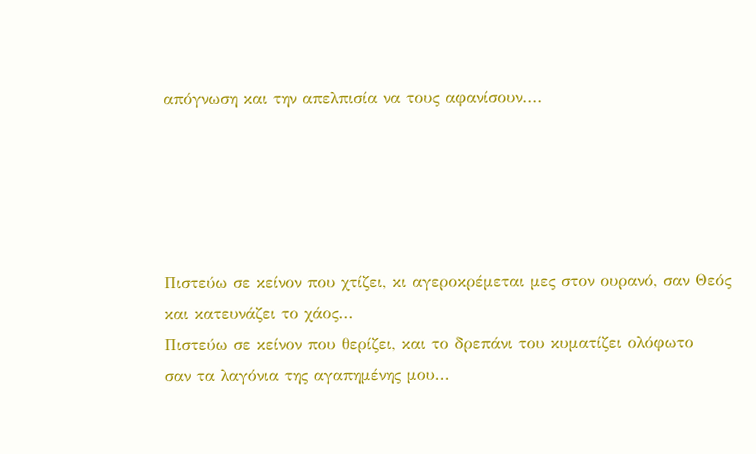απόγνωση και την απελπισία να τους αφανίσουν....





Πιστεύω σε κείνον που χτίζει, κι αγεροκρέμεται μες στον ουρανό, σαν Θεός και κατευνάζει το χάος...
Πιστεύω σε κείνον που θερίζει, και το δρεπάνι του κυματίζει ολόφωτο
σαν τα λαγόνια της αγαπημένης μου...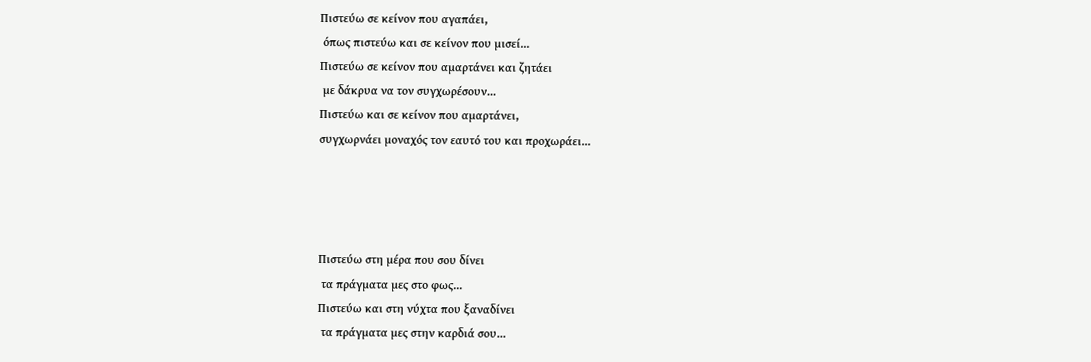Πιστεύω σε κείνον που αγαπάει,
 όπως πιστεύω και σε κείνον που μισεί...
Πιστεύω σε κείνον που αμαρτάνει και ζητάει
 με δάκρυα να τον συγχωρέσουν...
Πιστεύω και σε κείνον που αμαρτάνει,
συγχωρνάει μοναχός τον εαυτό του και προχωράει...




Πιστεύω στη μέρα που σου δίνει
 τα πράγματα μες στο φως...
Πιστεύω και στη νύχτα που ξαναδίνει
 τα πράγματα μες στην καρδιά σου...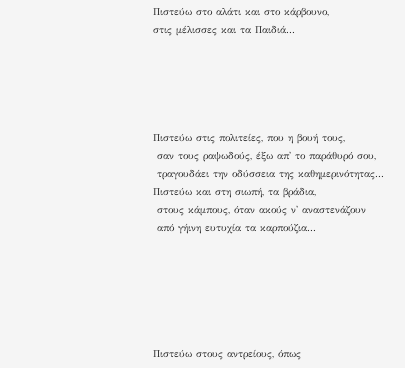Πιστεύω στο αλάτι και στο κάρβουνο,
στις μέλισσες και τα Παιδιά...





Πιστεύω στις πολιτείες, που η βουή τους,
 σαν τους ραψωδούς, έξω απ' το παράθυρό σου,
 τραγουδάει την οδύσσεια της καθημερινότητας...
Πιστεύω και στη σιωπή, τα βράδια,
 στους κάμπους, όταν ακούς ν' αναστενάζουν
 από γήινη ευτυχία τα καρπούζια...






Πιστεύω στους αντρείους, όπως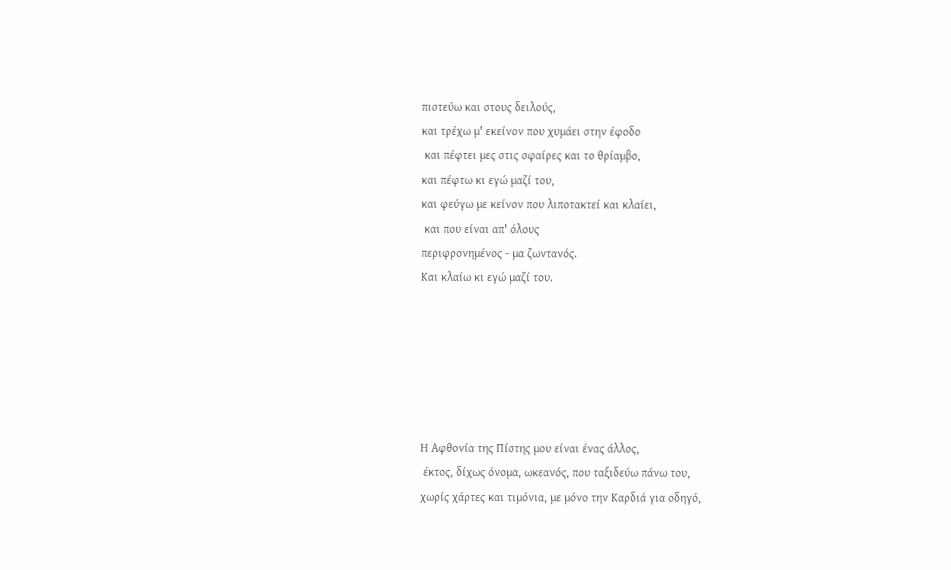πιστεύω και στους δειλούς,
και τρέχω μ' εκείνον που χυμάει στην έφοδο
 και πέφτει μες στις σφαίρες και το θρίαμβο,
και πέφτω κι εγώ μαζί του,
και φεύγω με κείνον που λιποτακτεί και κλαίει,
 και που είναι απ' όλους
περιφρονημένος - μα ζωντανός.
Και κλαίω κι εγώ μαζί του.






Η Αφθονία της Πίστης μου είναι ένας άλλος,
 έκτος, δίχως όνομα, ωκεανός, που ταξιδεύω πάνω του,
χωρίς χάρτες και τιμόνια, με μόνο την Καρδιά για οδηγό,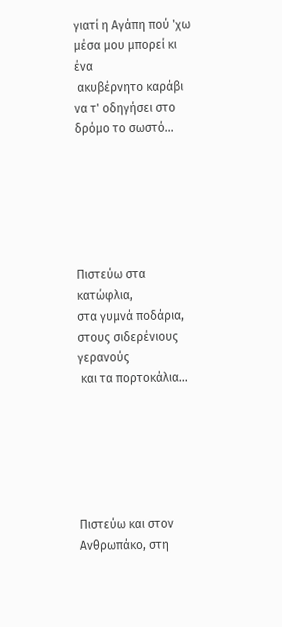γιατί η Αγάπη πού 'χω μέσα μου μπορεί κι ένα
 ακυβέρνητο καράβι να τ' οδηγήσει στο δρόμο το σωστό...






Πιστεύω στα κατώφλια,
στα γυμνά ποδάρια,
στους σιδερένιους γερανούς
 και τα πορτοκάλια...






Πιστεύω και στον Ανθρωπάκο, στη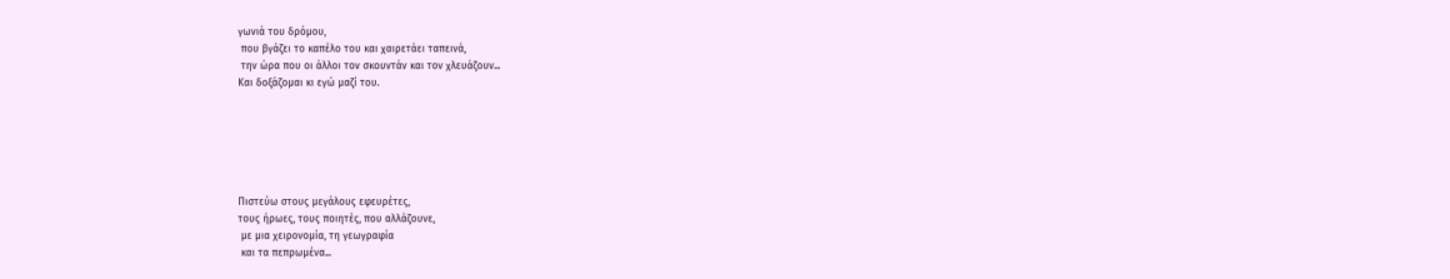γωνιά του δρόμου,
 που βγάζει το καπέλο του και χαιρετάει ταπεινά,
 την ώρα που οι άλλοι τον σκουντάν και τον χλευάζουν...
Και δοξάζομαι κι εγώ μαζί του.






Πιστεύω στους μεγάλους εφευρέτες,
τους ήρωες, τους ποιητές, που αλλάζουνε,
 με μια χειρονομία, τη γεωγραφία
 και τα πεπρωμένα...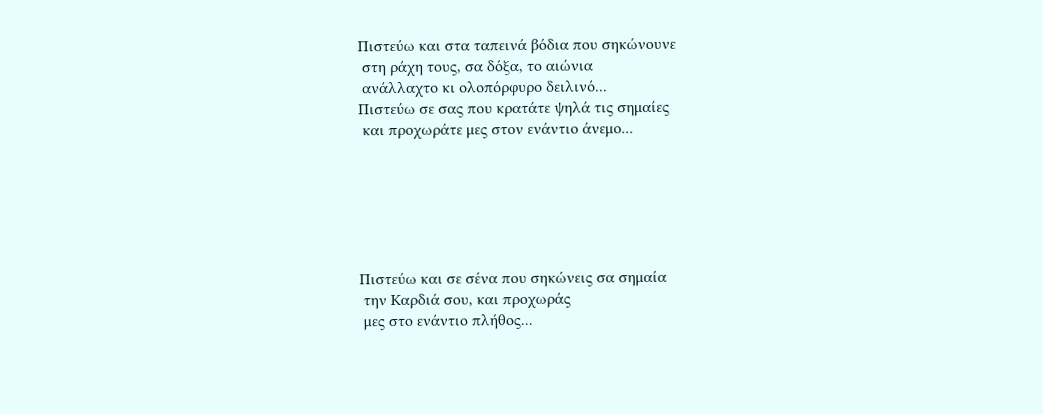Πιστεύω και στα ταπεινά βόδια που σηκώνουνε
 στη ράχη τους, σα δόξα, το αιώνια
 ανάλλαχτο κι ολοπόρφυρο δειλινό...
Πιστεύω σε σας που κρατάτε ψηλά τις σημαίες
 και προχωράτε μες στον ενάντιο άνεμο...






Πιστεύω και σε σένα που σηκώνεις σα σημαία
 την Καρδιά σου, και προχωράς
 μες στο ενάντιο πλήθος...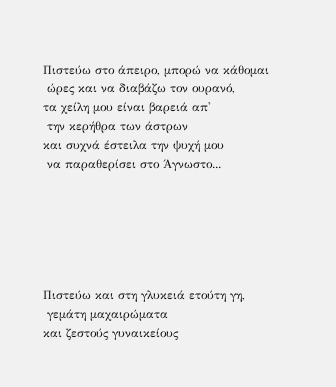Πιστεύω στο άπειρο, μπορώ να κάθομαι
 ώρες και να διαβάζω τον ουρανό,
τα χείλη μου είναι βαρειά απ'
 την κερήθρα των άστρων
και συχνά έστειλα την ψυχή μου
 να παραθερίσει στο Άγνωστο...






Πιστεύω και στη γλυκειά ετούτη γη,
 γεμάτη μαχαιρώματα
και ζεστούς γυναικείους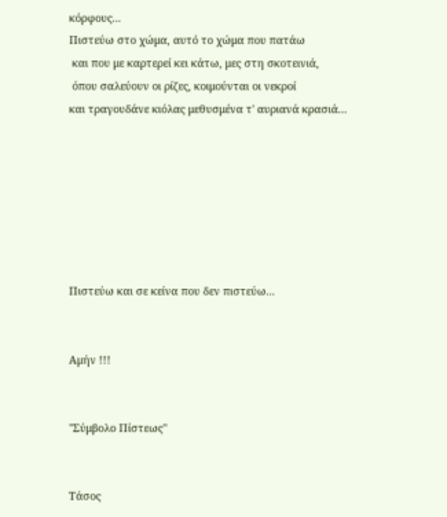κόρφους...
Πιστεύω στο χώμα, αυτό το χώμα που πατάω
 και που με καρτερεί κει κάτω, μες στη σκοτεινιά,
 όπου σαλεύουν οι ρίζες, κοιμούνται οι νεκροί
και τραγουδάνε κιόλας μεθυσμένα τ' αυριανά κρασιά...







Πιστεύω και σε κείνα που δεν πιστεύω...


Αμήν !!!


"Σύμβολο Πίστεως"


Τάσος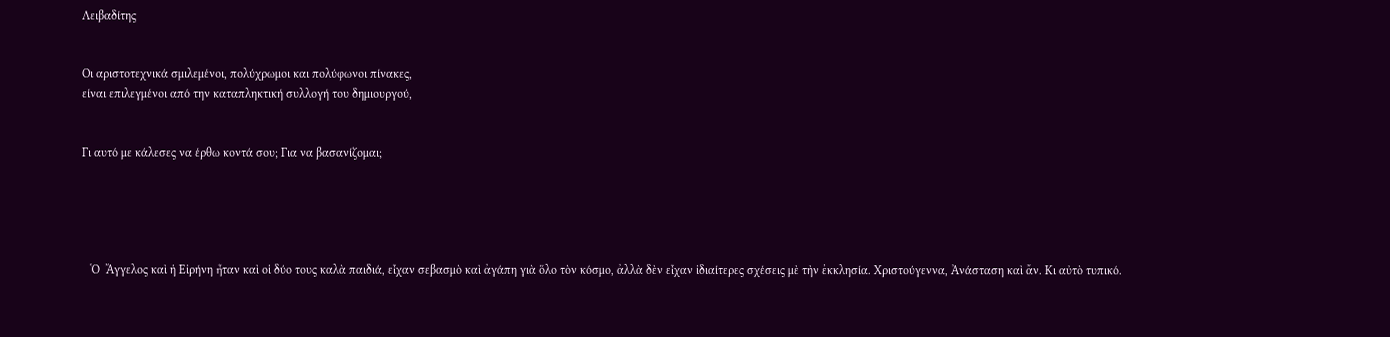Λειβαδίτης


Οι αριστοτεχνικά σμιλεμένοι, πολύχρωμοι και πολύφωνοι πίνακες,
είναι επιλεγμένοι από την καταπληκτική συλλογή του δημιουργού,


Γι αυτό με κάλεσες να έρθω κοντά σου; Για να βασανίζομαι;





   Ὁ  Ἄγγελος καὶ ἡ Εἰρήνη ἦταν καὶ οἱ δύο τους καλὰ παιδιά, εἶχαν σεβασμὸ καὶ ἀγάπη γιὰ ὅλο τὸν κόσμο, ἀλλὰ δὲν εἶχαν ἰδιαίτερες σχέσεις μὲ τὴν ἐκκλησία. Χριστούγεννα, Ἀνάσταση καὶ ἄν. Κι αὐτὸ τυπικό.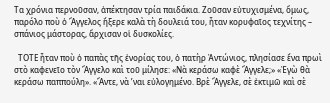Τα χρόνια περνοῦσαν, ἀπέκτησαν τρία παιδάκια. Ζοῦσαν εὐτυχισμένα, ὅμως, παρόλο ποὺ ὁ Ἄγγελος ἤξερε καλὰ τὴ δουλειά του, ἦταν κορυφαῖος τεχνίτης – σπάνιος μάστορας, ἄρχισαν οἱ δυσκολίες.

  ΤΟΤΕ ἦταν ποὺ ὁ παπὰς τῆς ἐνορίας του, ὁ πατὴρ Ἀντώνιος, πλησίασε ἕνα πρωὶ στὸ καφενεῖο τὸν Ἄγγελο καὶ τοῦ μίλησε: «Νὰ κεράσω καφὲ Ἄγγελε;» «Ἐγὼ θὰ κεράσω παππούλη». «Ἄντε, νὰ ’ναι εὐλογημένο. Βρὲ Ἄγγελε, σὲ ἐκτιμῶ καὶ σὲ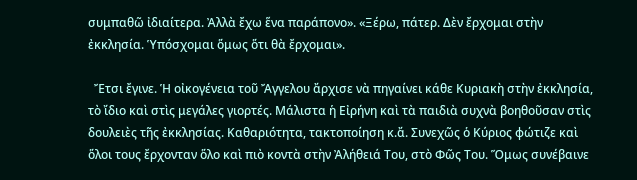συμπαθῶ ἰδιαίτερα. Ἀλλὰ ἔχω ἕνα παράπονο». «Ξέρω, πάτερ. Δὲν ἔρχομαι στὴν ἐκκλησία. Ὑπόσχομαι ὅμως ὅτι θὰ ἔρχομαι».

  Ἔτσι ἔγινε. Ἡ οἰκογένεια τοῦ Ἄγγελου ἄρχισε νὰ πηγαίνει κάθε Κυριακὴ στὴν ἐκκλησία, τὸ ἴδιο καὶ στὶς μεγάλες γιορτές. Μάλιστα ἡ Εἰρήνη καὶ τὰ παιδιὰ συχνὰ βοηθοῦσαν στὶς δουλειὲς τῆς ἐκκλησίας. Καθαριότητα, τακτοποίηση κ.ἄ. Συνεχῶς ὁ Κύριος φώτιζε καὶ ὅλοι τους ἔρχονταν ὅλο καὶ πιὸ κοντὰ στὴν Ἀλήθειά Του, στὸ Φῶς Του. Ὅμως συνέβαινε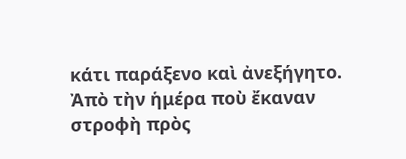κάτι παράξενο καὶ ἀνεξήγητο. Ἀπὸ τὴν ἡμέρα ποὺ ἔκαναν στροφὴ πρὸς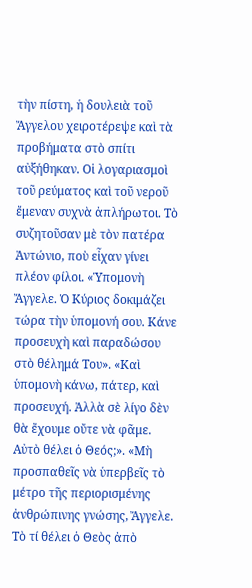τὴν πίστη, ἡ δουλειὰ τοῦ Ἄγγελου χειροτέρεψε καὶ τὰ προβήματα στὸ σπίτι αὐξήθηκαν. Οἱ λογαριασμοὶ τοῦ ρεύματος καὶ τοῦ νεροῦ ἔμεναν συχνὰ ἀπλήρωτοι. Τὸ συζητοῦσαν μὲ τὸν πατέρα Ἀντώνιο, ποὺ εἶχαν γίνει πλέον φίλοι. «Ὑπομονὴ Ἄγγελε. Ὁ Κύριος δοκιμάζει τώρα τὴν ὑπομονή σου. Κάνε προσευχὴ καὶ παραδώσου στὸ θέλημά Του». «Καὶ ὑπομονὴ κάνω, πάτερ, καὶ προσευχή. Ἀλλὰ σὲ λίγο δὲν θὰ ἔχουμε οὔτε νὰ φᾶμε. Αὐτὸ θέλει ὁ Θεός;». «Μὴ προσπαθεῖς νὰ ὑπερβεῖς τὸ μέτρο τῆς περιορισμένης ἀνθρώπινης γνώσης, Ἄγγελε. Τὸ τί θέλει ὁ Θεὸς ἀπὸ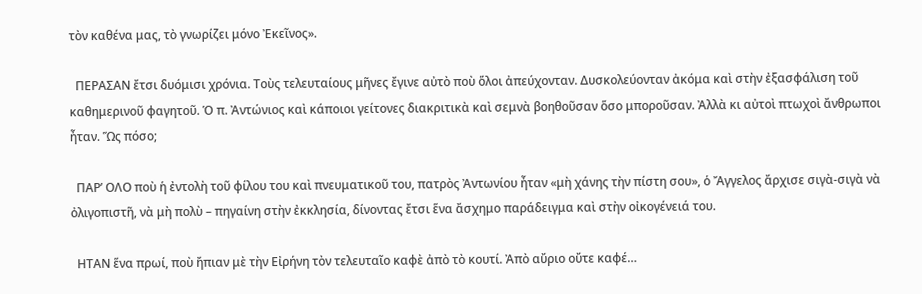τὸν καθένα μας, τὸ γνωρίζει μόνο Ἐκεῖνος».

  ΠΕΡΑΣΑΝ ἔτσι δυόμισι χρόνια. Τοὺς τελευταίους μῆνες ἔγινε αὐτὸ ποὺ ὅλοι ἀπεύχονταν. Δυσκολεύονταν ἀκόμα καὶ στὴν ἐξασφάλιση τοῦ καθημερινοῦ φαγητοῦ. Ὁ π. Ἀντώνιος καὶ κάποιοι γείτονες διακριτικὰ καὶ σεμνὰ βοηθοῦσαν ὅσο μποροῦσαν. Ἀλλὰ κι αὐτοὶ πτωχοὶ ἄνθρωποι ἦταν. Ὥς πόσο;

  ΠΑΡ’ ΟΛΟ ποὺ ἡ ἐντολὴ τοῦ φίλου του καὶ πνευματικοῦ του, πατρὸς Ἀντωνίου ἦταν «μὴ χάνης τὴν πίστη σου», ὁ Ἄγγελος ἄρχισε σιγὰ-σιγὰ νὰ ὀλιγοπιστῆ, νὰ μὴ πολὺ – πηγαίνη στὴν ἐκκλησία, δίνοντας ἔτσι ἕνα ἄσχημο παράδειγμα καὶ στὴν οἰκογένειά του.

  ΗΤΑΝ ἕνα πρωί, ποὺ ἤπιαν μὲ τὴν Εἰρήνη τὸν τελευταῖο καφὲ ἀπὸ τὸ κουτί. Ἀπὸ αὔριο οὔτε καφέ…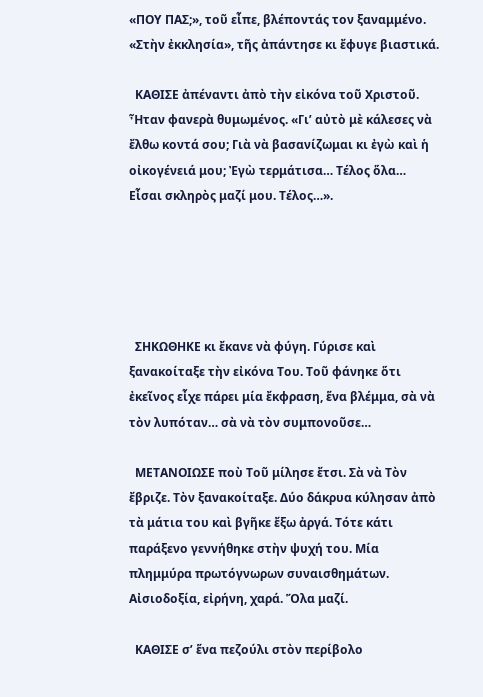«ΠΟΥ ΠΑΣ;», τοῦ εἶπε, βλέποντάς τον ξαναμμένο. «Στὴν ἐκκλησία», τῆς ἀπάντησε κι ἔφυγε βιαστικά.

  ΚΑΘΙΣΕ ἀπέναντι ἀπὸ τὴν εἰκόνα τοῦ Χριστοῦ. Ἦταν φανερὰ θυμωμένος. «Γι’ αὐτὸ μὲ κάλεσες νὰ ἔλθω κοντά σου; Γιὰ νὰ βασανίζωμαι κι ἐγὼ καὶ ἡ οἰκογένειά μου; Ἐγὼ τερμάτισα… Τέλος ὅλα… Εἶσαι σκληρὸς μαζί μου. Τέλος…».





  ΣΗΚΩΘΗΚΕ κι ἔκανε νὰ φύγη. Γύρισε καὶ ξανακοίταξε τὴν εἰκόνα Του. Τοῦ φάνηκε ὅτι ἐκεῖνος εἶχε πάρει μία ἔκφραση, ἕνα βλέμμα, σὰ νὰ τὸν λυπόταν… σὰ νὰ τὸν συμπονοῦσε…

  ΜΕΤΑΝΟΙΩΣΕ ποὺ Τοῦ μίλησε ἔτσι. Σὰ νὰ Τὸν ἔβριζε. Τὸν ξανακοίταξε. Δύο δάκρυα κύλησαν ἀπὸ τὰ μάτια του καὶ βγῆκε ἔξω ἀργά. Τότε κάτι παράξενο γεννήθηκε στὴν ψυχή του. Μία πλημμύρα πρωτόγνωρων συναισθημάτων. Αἰσιοδοξία, εἰρήνη, χαρά. Ὅλα μαζί.

  ΚΑΘΙΣΕ σ’ ἕνα πεζούλι στὸν περίβολο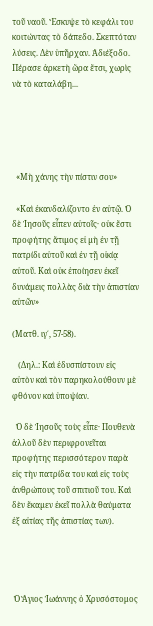τοῦ ναοῦ. Ἔσκυψε τὸ κεφάλι του κοιτώντας τὸ δάπεδο. Σκεπτόταν λύσεις. Δὲν ὑπῆρχαν. Ἀδιέξοδο. Πέρασε ἀρκετὴ ὥρα ἔτσι, χωρὶς νὰ τὸ καταλάβη...





  «Μὴ χάνης τὴν πίστιν σου»

  «Καὶ ἐκανδαλίζοντο ἐν αὐτῷ. Ὁ δὲ Ἰησοῦς εἶπεν αὐτοῖς· οὐκ ἔστι προφήτης ἄτιµος εἰ µὴ ἐν τῇ πατρίδι αὐτοῦ καὶ ἐν τῇ οἰκίᾳ αὐτοῦ. Καὶ οὐκ ἐποίησεν ἐκεῖ δυνάµεις πολλὰς διὰ τὴν ἀπιστίαν αὐτῶν»

(Ματθ. ιγ΄, 57-58).

   (Δηλ.: Καὶ ἐδυσπίστουν εἰς αὐτὸν καὶ τὸν παρηκολούθουν µὲ φθόνον καὶ ὑποψίαν.

  Ὁ δὲ Ἰησοῦς τοὺς εἶπε· Πουθενὰ ἀλλοῦ δὲν περιφρονεῖται προφήτης περισσότερον παρὰ εἰς τὴν πατρίδα του καὶ εἰς τοὺς ἀνθρώπους τοῦ σπιτιοῦ του. Καὶ δὲν ἔκαµεν ἐκεῖ πολλὰ θαύµατα ἐξ αἰτίας τῆς ἀπιστίας των).




 Ὁ Ἅγιος Ἰωάννης ὁ Χρυσόστομος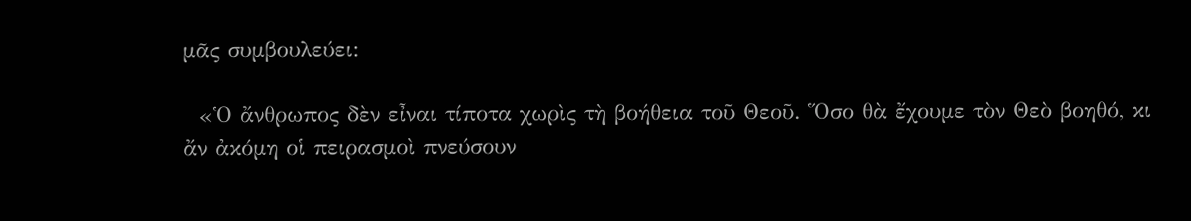μᾶς συμβουλεύει:

  «Ὁ ἄνθρωπος δὲν εἶναι τίποτα χωρὶς τὴ βοήθεια τοῦ Θεοῦ. Ὅσο θὰ ἔχουμε τὸν Θεὸ βοηθό, κι ἄν ἀκόμη οἱ πειρασμοὶ πνεύσουν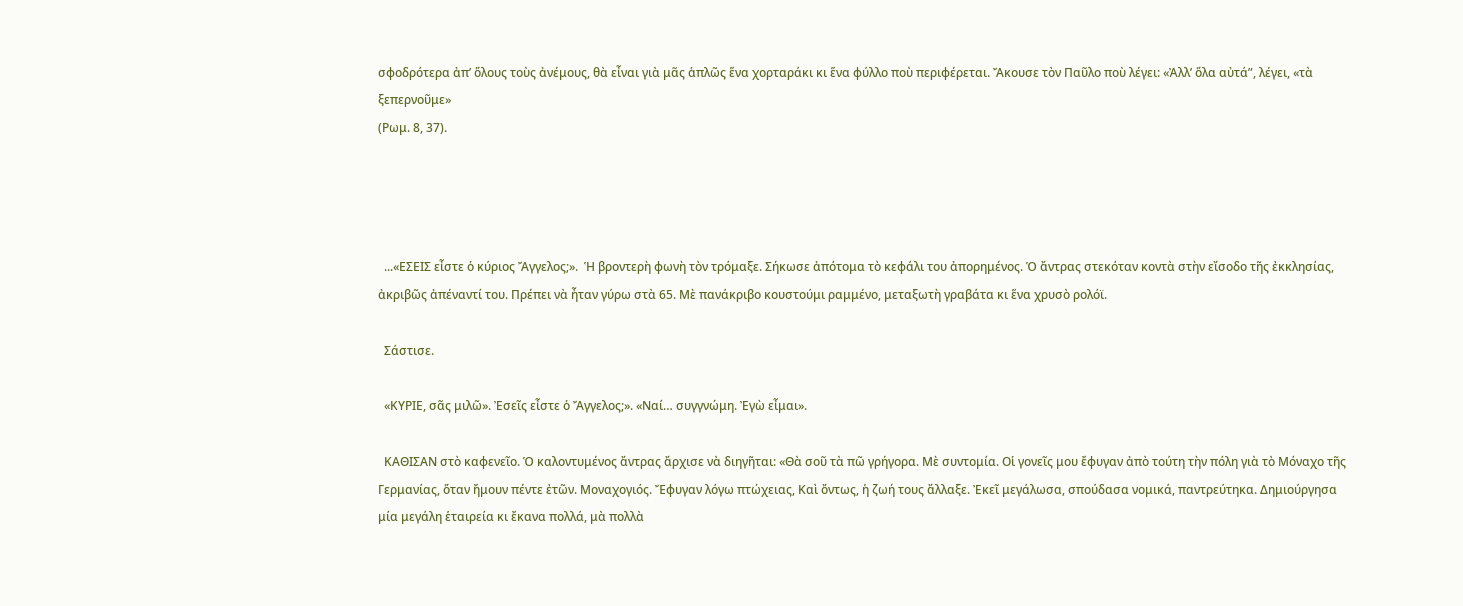σφοδρότερα ἀπ’ ὅλους τοὺς ἀνέμους, θὰ εἶναι γιὰ μᾶς ἁπλῶς ἕνα χορταράκι κι ἕνα φύλλο ποὺ περιφέρεται. Ἄκουσε τὸν Παῦλο ποὺ λέγει: «Ἀλλ’ ὅλα αὐτά”, λέγει, «τὰ ξεπερνοῦμε»
(Ρωμ. 8, 37).




  ...«ΕΣΕΙΣ εἶστε ὁ κύριος Ἄγγελος;».  Ἡ βροντερὴ φωνὴ τὸν τρόμαξε. Σήκωσε ἀπότομα τὸ κεφάλι του ἀπορημένος. Ὁ ἄντρας στεκόταν κοντὰ στὴν εἴσοδο τῆς ἐκκλησίας, ἀκριβῶς ἀπέναντί του. Πρέπει νὰ ἦταν γύρω στὰ 65. Μὲ πανάκριβο κουστούμι ραμμένο, μεταξωτὴ γραβάτα κι ἕνα χρυσὸ ρολόϊ.

  Σάστισε.

  «ΚΥΡΙΕ, σᾶς μιλῶ». Ἐσεῖς εἶστε ὁ Ἄγγελος;». «Ναί… συγγνώμη. Ἐγὼ εἶμαι».

  ΚΑΘΙΣΑΝ στὸ καφενεῖο. Ὁ καλοντυμένος ἄντρας ἄρχισε νὰ διηγῆται: «Θὰ σοῦ τὰ πῶ γρήγορα. Μὲ συντομία. Οἱ γονεῖς μου ἔφυγαν ἀπὸ τούτη τὴν πόλη γιὰ τὸ Μόναχο τῆς Γερμανίας, ὅταν ἤμουν πέντε ἐτῶν. Μοναχογιός. Ἔφυγαν λόγω πτώχειας, Καὶ ὄντως, ἡ ζωή τους ἄλλαξε. Ἐκεῖ μεγάλωσα, σπούδασα νομικά, παντρεύτηκα. Δημιούργησα μία μεγάλη ἑταιρεία κι ἔκανα πολλά, μὰ πολλὰ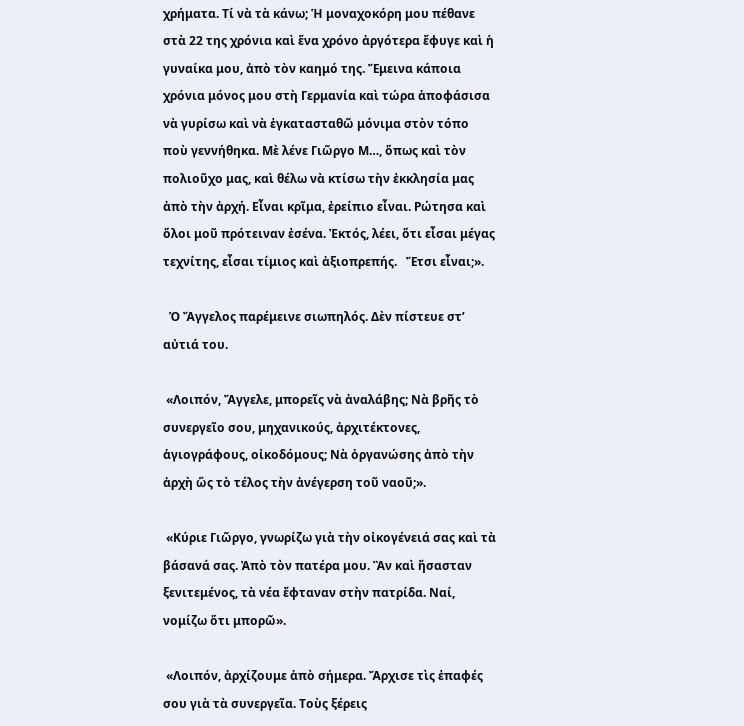χρήματα. Τί νὰ τὰ κάνω; Ἡ μοναχοκόρη μου πέθανε στὰ 22 της χρόνια καὶ ἕνα χρόνο ἀργότερα ἔφυγε καὶ ἡ γυναίκα μου, ἀπὸ τὸν καημό της. Ἔμεινα κάποια χρόνια μόνος μου στὴ Γερμανία καὶ τώρα ἀποφάσισα νὰ γυρίσω καὶ νὰ ἐγκατασταθῶ μόνιμα στὸν τόπο ποὺ γεννήθηκα. Μὲ λένε Γιῶργο Μ…, ὅπως καὶ τὸν πολιοῦχο μας, καὶ θέλω νὰ κτίσω τὴν ἐκκλησία μας ἀπὸ τὴν ἀρχή. Εἶναι κρῖμα, ἐρείπιο εἶναι. Ρώτησα καὶ ὅλοι μοῦ πρότειναν ἐσένα. Ἐκτός, λέει, ὅτι εἶσαι μέγας τεχνίτης, εἶσαι τίμιος καὶ ἀξιοπρεπής.   Ἔτσι εἶναι;».

  Ὁ Ἄγγελος παρέμεινε σιωπηλός. Δὲν πίστευε στ’ αὐτιά του.

 «Λοιπόν, Ἄγγελε, μπορεῖς νὰ ἀναλάβης; Νὰ βρῆς τὸ συνεργεῖο σου, μηχανικούς, ἀρχιτέκτονες, ἁγιογράφους, οἰκοδόμους; Νὰ ὀργανώσης ἀπὸ τὴν ἀρχὴ ὥς τὸ τέλος τὴν ἀνέγερση τοῦ ναοῦ;».

 «Κύριε Γιῶργο, γνωρίζω γιὰ τὴν οἰκογένειά σας καὶ τὰ βάσανά σας. Ἀπὸ τὸν πατέρα μου. Ἂν καὶ ἤσασταν ξενιτεμένος, τὰ νέα ἔφταναν στὴν πατρίδα. Ναί, νομίζω ὅτι μπορῶ».

 «Λοιπόν, ἀρχίζουμε ἀπὸ σήμερα. Ἄρχισε τὶς ἐπαφές σου γιὰ τὰ συνεργεῖα. Τοὺς ξέρεις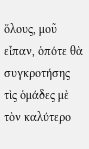ὅλους, μοῦ εἶπαν, ὁπότε θὰ συγκροτήσης τὶς ὁμάδες μὲ τὸν καλύτερο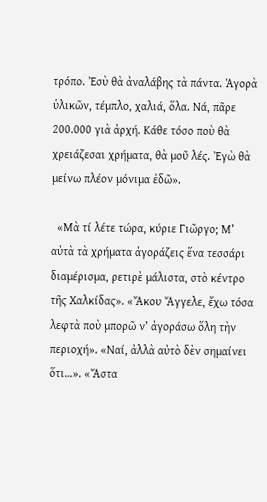τρόπο. Ἐσὺ θὰ ἀναλάβης τὰ πάντα. Ἀγορὰ ὑλικῶν, τέμπλο, χαλιά, ὅλα. Νά, πᾶρε 200.000 γιὰ ἀρχή. Κάθε τόσο ποὺ θὰ χρειάζεσαι χρήματα, θὰ μοῦ λές. Ἐγὼ θὰ μείνω πλέον μόνιμα ἐδῶ».

  «Μὰ τί λέτε τώρα, κύριε Γιῶργο; Μ’ αὐτὰ τὰ χρήματα ἀγοράζεις ἕνα τεσσάρι διαμέρισμα, ρετιρὲ μάλιστα, στὸ κέντρο τῆς Χαλκίδας». «Ἄκου Ἄγγελε, ἔχω τόσα λεφτὰ ποὺ μπορῶ ν’ ἀγοράσω ὅλη τὴν περιοχή». «Ναί, ἀλλὰ αὐτὸ δὲν σημαίνει ὅτι…». «Ἄστα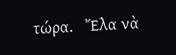τώρα.   Ἔλα νὰ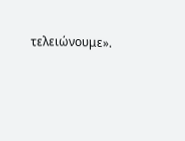τελειώνουμε».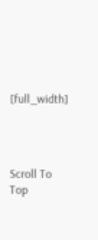[full_width]




Scroll To Top